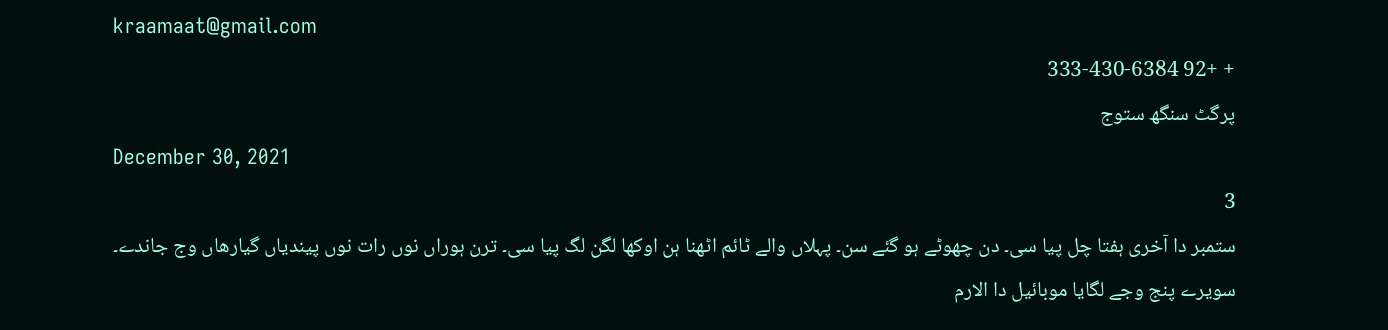kraamaat@gmail.com
+ +92 333-430-6384
پرگٹ سنگھ ستوج
December 30, 2021
3
ستمبر دا آخری ہفتا چل پیا سی۔ دن چھوٹے ہو گئے سن۔ پہلاں والے ٹائم اٹھنا ہن اوکھا لگن لگ پیا سی۔ ترن ہوراں نوں رات نوں پیندیاں گیارھاں وج جاندے۔ سویرے پنج وجے لگایا موبائیل دا الارم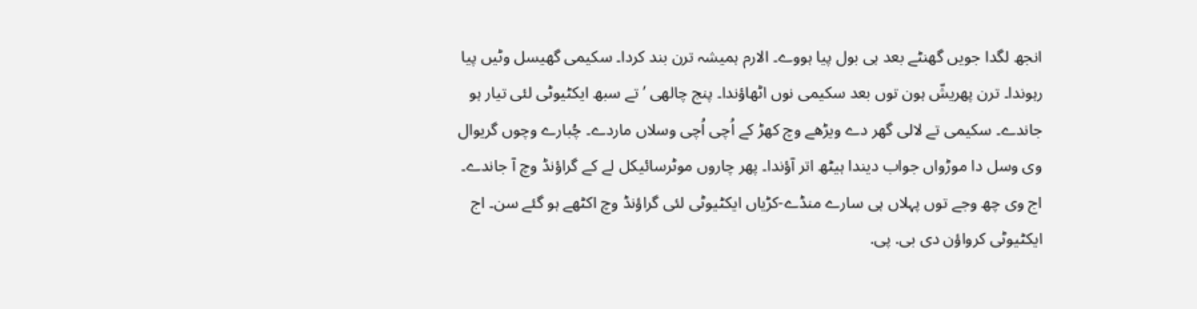انجھ لگدا جویں گھنٹے بعد ہی بول پیا ہووے۔ الارم ہمیشہ ترن بند کردا۔ سکیمی گھیسل وٹیں پیا رہوندا۔ ترن پھریشّ ہون توں بعد سکیمی نوں اٹھاؤندا۔ پنج چالھی ’تے سبھ ایکٹیوٹی لئی تیار ہو جاندے۔ سکیمی تے لالی گھر دے ویڑھے وچ کھڑ کے اُچی اُچی وسلاں ماردے۔ چُبارے وچوں گریوال وی وسل دا موڑواں جواب دیندا ہیٹھ اتر آؤندا۔ پھر چاروں موٹرسائیکل لے کے گراؤنڈ وچ آ جاندے۔
اج وی چھ وجے توں پہلاں ہی سارے منڈے-کڑیاں ایکٹیوٹی لئی گراؤنڈ وچ اکٹھے ہو گئے سن۔ اج ایکٹیوٹی کرواؤن دی بی. پی.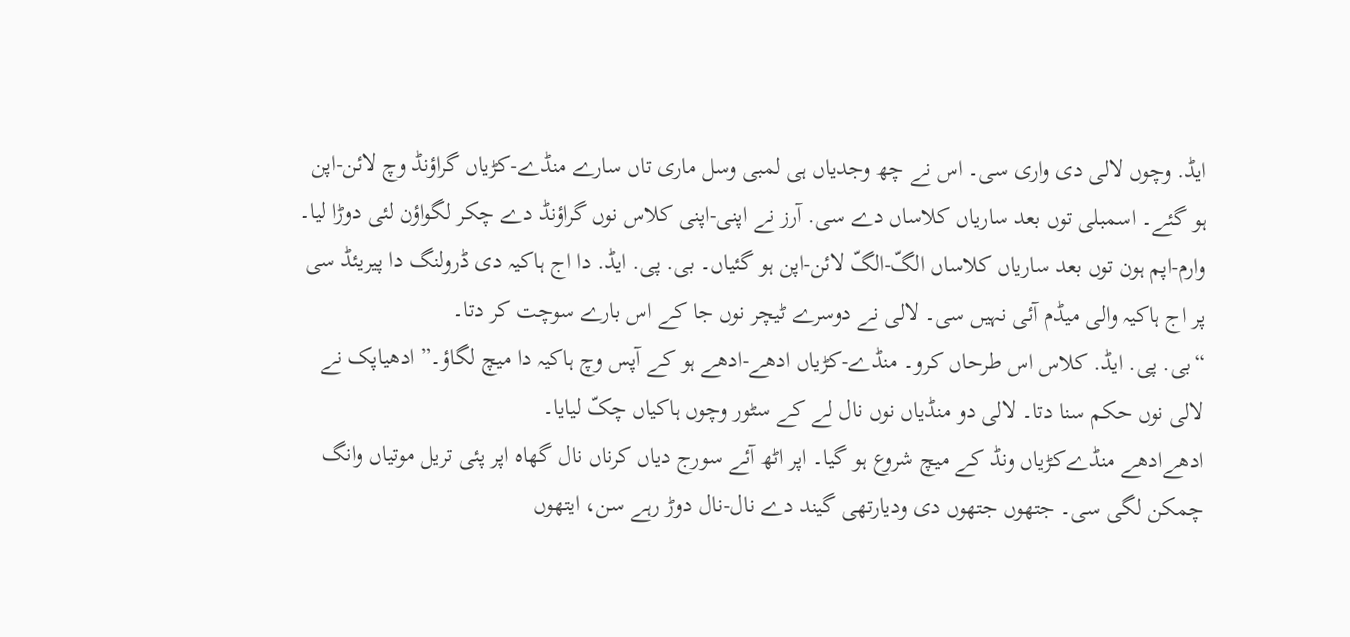ایڈ. وچوں لالی دی واری سی۔ اس نے چھ وجدیاں ہی لمبی وسل ماری تاں سارے منڈے-کڑیاں گراؤنڈ وچ لائن-اپن ہو گئے۔ اسمبلی توں بعد ساریاں کلاساں دے سی. آرز نے اپنی-اپنی کلاس نوں گراؤنڈ دے چکر لگواؤن لئی دوڑا لیا۔ وارم-اپم ہون توں بعد ساریاں کلاساں الگّ-الگّ لائن-اپن ہو گئیاں۔ بی. پی. ایڈ. دا اج ہاکیہ دی ڈرولنگ دا پیریئڈ سی پر اج ہاکیہ والی میڈم آئی نہیں سی۔ لالی نے دوسرے ٹیچر نوں جا کے اس بارے سوچت کر دتا۔
“بی. پی. ایڈ. کلاس اس طرحاں کرو۔ منڈے-کڑیاں ادھے-ادھے ہو کے آپس وچ ہاکیہ دا میچ لگاؤ۔” ادھیاپک نے لالی نوں حکم سنا دتا۔ لالی دو منڈیاں نوں نال لے کے سٹور وچوں ہاکیاں چکّ لیایا۔
ادھےادھے منڈےکڑیاں ونڈ کے میچ شروع ہو گیا۔ اپر اٹھ آئے سورج دیاں کرناں نال گھاہ اپر پئی تریل موتیاں وانگ چمکن لگی سی۔ جتھوں جتھوں دی ودیارتھی گیند دے نال-نال دوڑ رہے سن، ایتھوں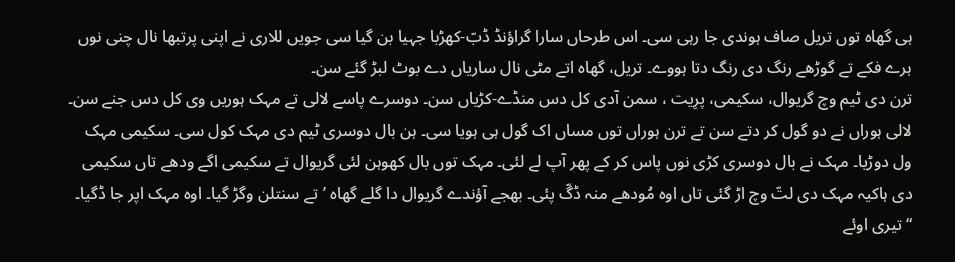ہی گھاہ توں تریل صاف ہوندی جا رہی سی۔ اس طرحاں سارا گراؤنڈ ڈبّ-کھڑبا جہیا بن گیا سی جویں للاری نے اپنی پرتبھا نال چنی نوں ہرے فکے تے گوڑھے رنگ دی رنگ دتا ہووے۔ تریل، گھاہ اتے مٹی نال ساریاں دے بوٹ لبڑ گئے سن۔
ترن دی ٹیم وچ گریوال، سکیمی، پرِیت ، سمن آدی کل دس منڈے-کڑیاں سن۔ دوسرے پاسے لالی تے مہک ہوریں وی کل دس جنے سن۔ لالی ہوراں نے دو گول کر دتے سن تے ترن ہوراں توں مساں اک گول ہی ہویا سی۔ ہن بال دوسری ٹیم دی مہک کول سی۔ سکیمی مہک ول دوڑیا۔ مہک نے بال دوسری کڑی نوں پاس کر کے پھر آپ لے لئی۔ مہک توں بال کھوہن لئی گریوال تے سکیمی اگے ودھے تاں سکیمی دی ہاکیہ مہک دی لتّ وچ اڑ گئی تاں اوہ مُودھے منہ ڈگّ پئی۔ بھجے آؤندے گریوال دا گلے گھاہ ’تے سنتلن وگڑ گیا۔ اوہ مہک اپر جا ڈگیا۔
“تیری اوئے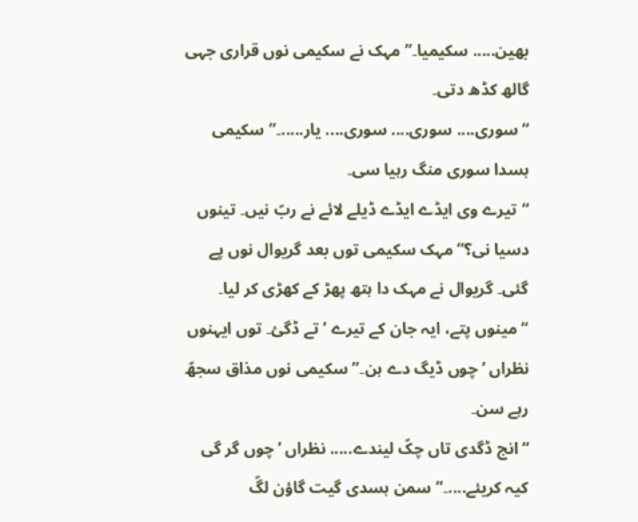بھین..... سکیمیا۔” مہک نے سکیمی نوں قراری جہی گالھ کڈھ دتی۔
“سوری.... سوری.... سوری.... یار.....۔” سکیمی ہسدا سوری منگ رہیا سی۔
“تیرے وی ایڈے ایڈے ڈیلے لائے نے ربّ نیں۔ تینوں دسیا نی؟” مہک سکیمی توں بعد گریوال نوں پے گئی۔ گریوال نے مہک دا ہتھ پھڑ کے کھڑی کر لیا۔
“مینوں پتے، ایہ جان کے تیرے ’تے ڈگئ۔ توں ایہنوں نظراں ’چوں ڈیگ دے ہن۔” سکیمی نوں مذاق سجھّ رہے سن۔
“انج ڈگدی تاں چکّ لیندے..... نظراں ’چوں گر گی کیہ کریئے....۔” سمن ہسدی گیت گاؤن لگّ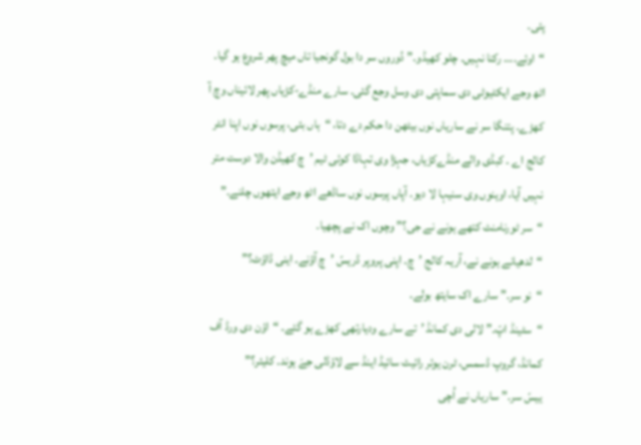پئی۔
“اوئے.... رکنا نہیں۔ چلو کھیڈو۔” دُوروں سر دا بول گونجیا تاں میچ پھر شروع ہو گیا۔
اٹھ وجے ایکٹیوٹی دی سماپتی دی وسل وجع گئی۔ سارے منڈے-کڑیاں پھر لائیناں وچ آ کھڑے۔ پتنگا سر نے ساریاں نوں بیٹھن دا حکم دے دتا، “ہاں بئی، پرسوں نوں اپنا انٹر کالج اے ۔ کبڈی والے منڈےکڑیاں، جہڑا وی تہاڈا کوئی ٹیم ’چ کھیڈن والا دوست متر نہیں آیا، اوہنوں وی سنیہا لا دیو۔ آپاں پرسوں نوں ساڈھے اٹھ وجے ایتھوں چلنے۔”
“سر ٹورنامنٹ کتھے ہونے نے جی؟” وچوں اک نے پچھیا۔
“لدھیانے ہونے نے، آریہ کالج ’چ۔ اپنی پروپر ڈریسّ ’چ آؤنے۔ اینی ڈاؤٹ؟”
“نو سر۔” سارے اک سایتھ بولے۔
“سٹینڈ اپّ۔” لالی دی کمانڈ ’تے سارے ودیارتھی کھڑے ہو گئے۔ “اؤن دی ورڈ آف کمانڈ، گروپ ڈسمس، ٹرن یوئر رائیٹ سائیڈ اینڈ سے لاؤڈلی جےَ ہوند۔ کلیئر؟”
ییسّ سر۔” ساریاں نے اُچی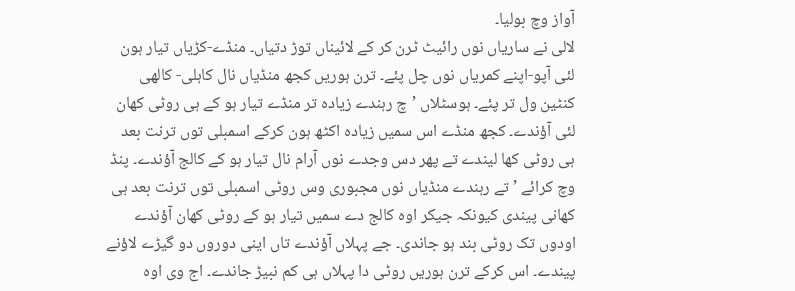آواز وچ بولیا۔
لالی نے ساریاں نوں رائیٹ ٹرن کر کے لائیناں توڑ دتیاں۔ منڈے-کڑیاں تیار ہون لئی آپو-اپنے کمریاں نوں چل پئے۔ ترن ہوریں کجھ منڈیاں نال کاہلی- کالھی کنٹین ول تر پئے۔ ہوسٹلاں ’چ رہندے زیادہ تر منڈے تیار ہو کے ہی روٹی کھان لئی آؤندے۔ کجھ منڈے اس سمیں زیادہ اکٹھ ہون کرکے اسمبلی توں ترنت بعد ہی روٹی کھا لیندے تے پھر دس وجدے نوں آرام نال تیار ہو کے کالج آؤندے۔ پنڈ وچ کرائے ’تے رہندے منڈیاں نوں مجبوری وس روٹی اسمبلی توں ترنت بعد ہی کھانی پیندی کیونکہ جیکر اوہ کالج دے سمیں تیار ہو کے روٹی کھان آؤندے اودوں تک روٹی بند ہو جاندی۔ جے پہلاں آؤندے تاں اینی دوروں دو گیڑے لاؤنے پیندے۔ اس کرکے ترن ہوریں روٹی دا پہلاں ہی کم نبیڑ جاندے۔ اج وی اوہ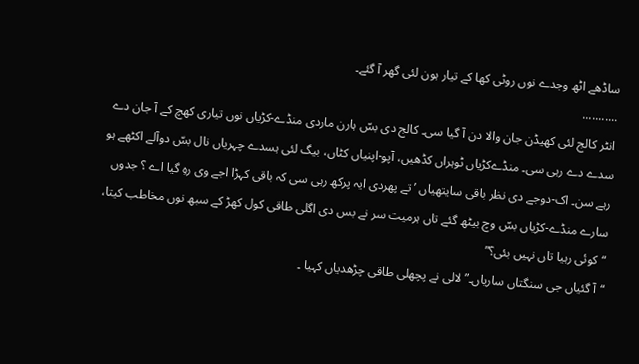ساڈھے اٹھ وجدے نوں روٹی کھا کے تیار ہون لئی گھر آ گئے۔
...........
انٹر کالج لئی کھیڈن جان والا دن آ گیا سی۔ کالج دی بسّ ہارن ماردی منڈے-کڑیاں نوں تیاری کھچ کے آ جان دے سدے دے رہی سی۔ منڈےکڑیاں ٹوہراں کڈھیں، آپو-اپنیاں کٹاں، بیگ لئی ہسدے چہریاں نال بسّ دوآلے اکٹھے ہو رہے سن۔ اک-دوجے دی نظر باقی سایتھیاں ’تے پھردی ایہ پرکھ رہی سی کہ باقی کہڑا اجے وی رہِ گیا اے ؟ جدوں سارے منڈے-کڑیاں بسّ وچ بیٹھ گئے تاں ہرمیت سر نے بس دی اگلی طاقی کول کھڑ کے سبھ نوں مخاطب کیتا، “کوئی رہیا تاں نہیں بئی؟”
“آ گئیاں جی سنگتاں ساریاں۔” لالی نے پچھلی طاقی چڑھدیاں کہیا ۔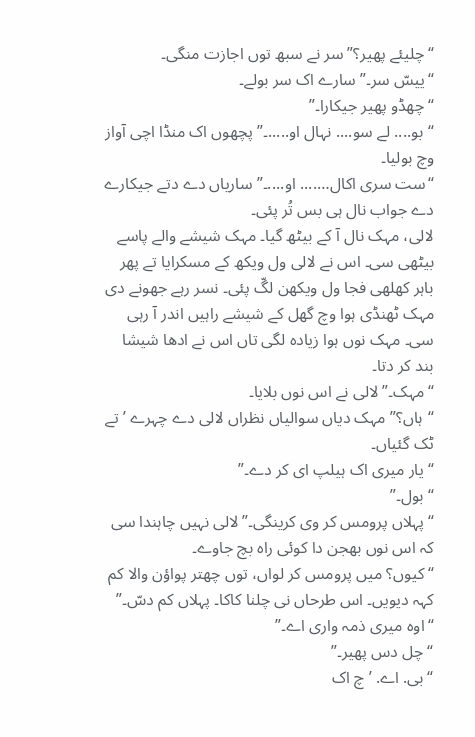“چلیئے پھیر؟” سر نے سبھ توں اجازت منگی۔
“ییسّ سر۔” سارے اک سر بولے۔
“چھڈو پھیر جیکارا۔”
“بو.... لے سو.... نہال او.....۔” پچھوں اک منڈا اچی آواز وچ بولیا۔
“ست سری اکال….... او....۔” ساریاں دے دتے جیکارے دے جواب نال ہی بس تُر پئی۔
لالی، مہک نال آ کے بیٹھ گیا۔ مہک شیشے والے پاسے بیٹھی سی۔ اس نے لالی ول ویکھ کے مسکرایا تے پھر باہر کھلھی فجا ول ویکھن لگّ پئی۔ نسر رہے جھونے دی مہک ٹھنڈی ہوا وچ گھل کے شیشے راہیں اندر آ رہی سی۔ مہک نوں ہوا زیادہ لگی تاں اس نے ادھا شیشا بند کر دتا۔
“مہک۔” لالی نے اس نوں بلایا۔
“ہاں؟” مہک دیاں سوالیاں نظراں لالی دے چہرے ’تے ٹک گئیاں۔
“یار میری اک ہیلپ ای کر دے۔”
“بول۔”
“پہلاں پرومس کر وی کرینگی۔” لالی نہیں چاہندا سی کہ اس نوں بھجن دا کوئی راہ بچ جاوے۔
“کیوں؟ میں پرومس کر لواں، توں چھتر پواؤن والا کم کہہ دیویں۔ اس طرحاں نی چلنا کاکا۔ پہلاں کم دسّ۔”
“اوہ میری ذمہ واری اے۔”
“چل دس پھیر۔”
“بی. اے. ’چ اک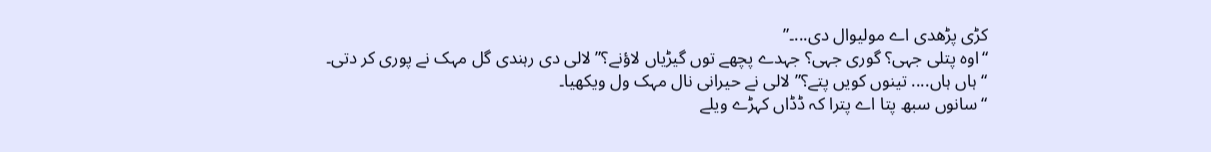کڑی پڑھدی اے مولیوال دی...۔”
“اوہ پتلی جہی؟ گوری جہی؟ جہدے پچھے توں گیڑیاں لاؤنے؟” لالی دی رہندی گل مہک نے پوری کر دتی۔
“ہاں ہاں.... تینوں کویں پتے؟” لالی نے حیرانی نال مہک ول ویکھیا۔
“سانوں سبھ پتا اے پترا کہ ڈڈاں کہڑے ویلے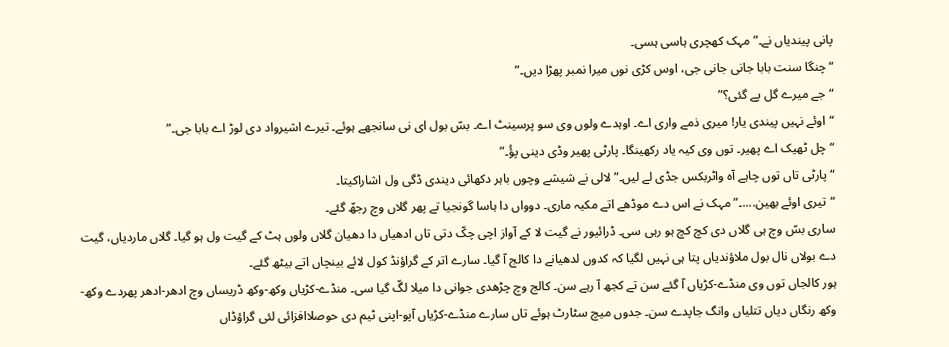پانی پیندیاں نے۔” مہک کھچری ہاسی ہسی۔
“چنگا سنت بابا جانی جانی جی، اوس کڑی نوں میرا نمبر پھڑا دیں۔”
“جے میرے گل پے گئی؟”
“اوئے نہیں پیندی یار! میری ذمے واری اے۔ اوہدے ولوں وی سو پرسینٹ اے۔ بسّ بول ای نی سانجھے ہوئے۔ تیرے اشیرواد دی لوڑ اے بابا جی۔”
“چل ٹھیک اے پھیر۔ توں وی کیہ یاد رکھینگا۔ پارٹی پھیر وڈی دینی پؤُ۔”
“پارٹی تاں توں چاہے آہ واٹربکس جڈی لے لیں۔” لالی نے شیشے وچوں باہر دکھائی دیندی ڈگی ول اشاراکیتا۔
“تیری اوئے بھین....۔” مہک نے اس دے موڈھے اتے مکیہ ماری۔ دوواں دا ہاسا گونجیا تے پھر گلاں وچ رجھّ گئے۔
ساری بسّ وچ ہی گلاں دی کچ کچ ہو رہی سی۔ ڈرائیور نے گیت لا کے آواز اچی چکّ دتی تاں ادھیاں دا دھیان گلاں ولوں ہٹ کے گیت ول ہو گیا۔ گلاں ماردیاں، گیت دے بولاں نال بول ملاؤندیاں پتا ہی نہیں لگیا کہ کدوں لدھیانے دا کالج آ گیا۔ سارے اتر کے گراؤنڈ کول لائے بینچاں اتے بیٹھ گئے۔
ہور کالجاں توں وی منڈے-کڑیاں آ گئے سن تے کجھ آ رہے سن۔ کالج وچ چڑھدی جوانی دا میلا لگّ گیا سی۔ منڈے-کڑیاں وکھ-وکھ ڈریساں وچ ادھر-ادھر پھردے وکھ-وکھ رنگاں دیاں تتلیاں وانگ جاپدے سن۔ جدوں میچ سٹارٹ ہوئے تاں سارے منڈے-کڑیاں آپو-اپنی ٹیم دی حوصلاافزائی لئی گراؤڈاں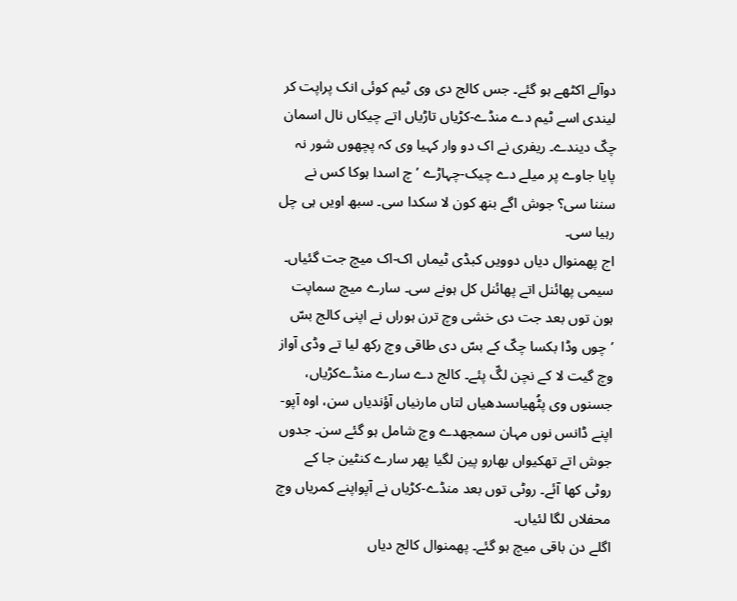دوآلے اکٹھے ہو گئے۔ جس کالج دی وی ٹیم کوئی انک پراپت کر لیندی اسے ٹیم دے منڈے-کڑیاں تاڑیاں اتے چیکاں نال اسمان چکّ دیندے۔ ریفری نے اک دو وار کہیا وی کہ پچھوں شور نہ پایا جاوے پر میلے دے چیک-چہاڑے ’چ اسدا ہوکا کس نے سننا سی؟ جوش اگے بنھ کون لا سکدا سی۔ سبھ اویں ہی چل رہیا سی۔
اج پھمنوال دیاں دوویں کبڈی ٹیماں اک-اک میچ جت گئیاں۔ سیمی پھائنل اتے پھائنل کل ہونے سی۔ سارے میچ سماپت ہون توں بعد جت دی خشی وچ ترن ہوراں نے اپنی کالج بسّ ’چوں وڈا بکسا چکّ کے بسّ دی طاقی وچ رکھ لیا تے وڈی آواز وچ گیت لا کے نچن لگّ پئے۔ کالج دے سارے منڈےکڑیاں، جسنوں وی پٹُھیاںسدھیاں لتاں مارنیاں آؤندیاں سن، اوہ آپو-اپنے ڈانس نوں مہان سمجھدے وچ شامل ہو گئے سن۔ جدوں جوش اتے تھکیواں بھارو پین لگیا پھر سارے کنٹین جا کے روٹی کھا آئے۔ روٹی توں بعد منڈے-کڑیاں نے آپواپنے کمریاں وچ محفلاں لگا لئیاں۔
اگلے دن باقی میچ ہو گئے۔ پھمنوال کالج دیاں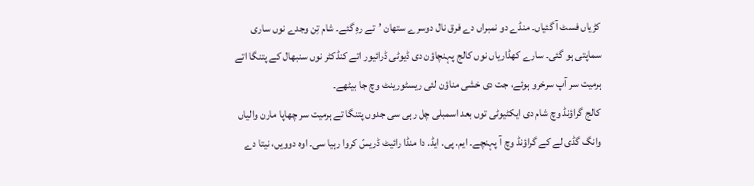کڑیاں فسٹ آ گئیاں۔ منڈے دو نمبراں دے فرق نال دوسرے ستھان ’تے رہِ گئے۔ شام تِن وجدے نوں ساری سماپتی ہو گئی۔ سارے کھڈاریاں نوں کالج پہنچاؤن دی ڈیوٹی ڈرائیور اتے کنڈکٹر نوں سنبھال کے پتنگا اتے ہرمیت سر آپ سرخرو ہوئے، جت دی خشی مناؤن لئی ریسٹورینٹ وچ جا بیٹھے۔
کالج گراؤنڈ وچ شام دی ایکٹیوٹی توں بعد اسمبلی چل رہی سی جدوں پتنگا تے ہرمیت سر چھاپا مارن والیاں وانگ گڈی لے کے گراؤنڈ وچ آ پہنچے۔ ایم. پی. ایڈ. دا منڈا رائیٹ ڈریسّ کروا رہیا سی۔ اوہ دوویں، نیتا دے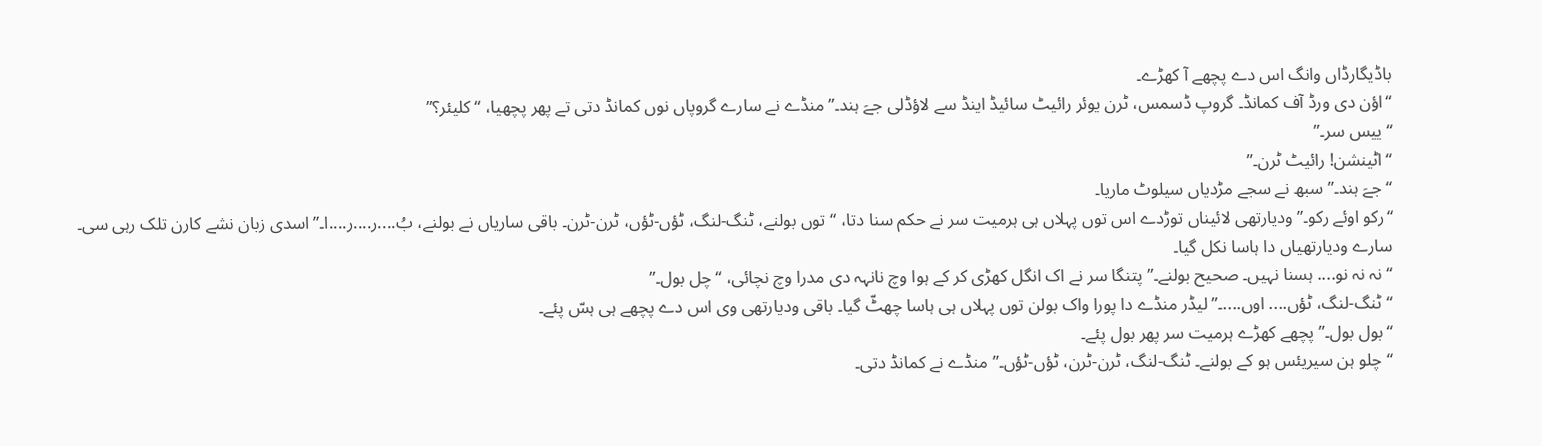باڈیگارڈاں وانگ اس دے پچھے آ کھڑے۔
“اؤن دی ورڈ آف کمانڈ۔ گروپ ڈسمس، ٹرن یوئر رائیٹ سائیڈ اینڈ سے لاؤڈلی جےَ ہند۔” منڈے نے سارے گروپاں نوں کمانڈ دتی تے پھر پچھیا، “کلیئر؟”
“ییس سر۔”
“اٹینشن! رائیٹ ٹرن۔”
“جےَ ہند۔” سبھ نے سجے مڑدیاں سیلوٹ ماریا۔
“رکو اوئے رکو۔” ودیارتھی لائیناں توڑدے اس توں پہلاں ہی ہرمیت سر نے حکم سنا دتا، “توں بولنے، ٹنگ-لنگ، ٹؤں-ٹؤں، ٹرن-ٹرن۔ باقی ساریاں نے بولنے، بُ....ر....ر....ا۔” اسدی زبان نشے کارن تلک رہی سی۔
سارے ودیارتھیاں دا ہاسا نکل گیا۔
“نہ نہ نو.... ہسنا نہیں۔ صحیح بولنے۔” پتنگا سر نے اک انگل کھڑی کر کے ہوا وچ نانہہ دی مدرا وچ نچائی، “چل بول۔”
“ٹنگ-لنگ، ٹؤں.... اوں....۔” لیڈر منڈے دا پورا واک بولن توں پہلاں ہی ہاسا چھٹّ گیا۔ باقی ودیارتھی وی اس دے پچھے ہی ہسّ پئے۔
“بول بول۔” پچھے کھڑے ہرمیت سر پھر بول پئے۔
“چلو ہن سیریئس ہو کے بولنے۔ ٹنگ-لنگ، ٹرن-ٹرن، ٹؤں-ٹؤں۔” منڈے نے کمانڈ دتی۔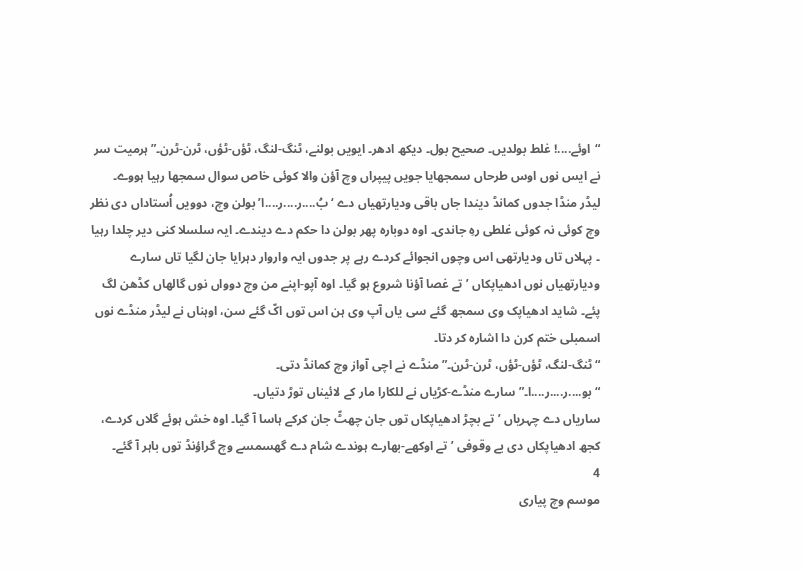“اوئے....! غلط بولدیں۔ صحیح بول۔ دیکھ ادھر۔ ایویں بولنے، ٹنگ-لنگ، ٹؤں-ٹؤں، ٹرن-ٹرن۔” ہرمیت سر نے ایس نوں اوس طرحاں سمجھایا جویں پیپراں وچ آؤن والا کوئی خاص سوال سمجھا رہیا ہووے۔
لیڈر منڈا جدوں کمانڈ دیندا جاں باقی ودیارتھیاں دے ‘بُ....ر....ر....ا’ بولن وچ، دوویں اُستاداں دی نظر وچ کوئی نہ کوئی غلطی رہِ جاندی۔ اوہ دوبارہ پھر بولن دا حکم دے دیندے۔ ایہ سلسلا کنی دیر چلدا رہیا ۔ پہلاں تاں ودیارتھی اس وچوں انجوائے کردے رہے پر جدوں ایہ واروار دہرایا جان لگیا تاں سارے ودیارتھیاں نوں ادھیاپکاں ’تے غصا آؤنا شروع ہو گیا۔ اوہ آپو-اپنے من وچ دوواں نوں گالھاں کڈھن لگ پئے۔ شاید ادھیاپک وی سمجھ گئے سی یاں آپ وی ہن اس توں اکّ گئے سن، اوہناں نے لیڈر منڈے نوں اسمبلی ختم کرن دا اشارہ کر دتا۔
“ٹنگ-لنگ، ٹؤں-ٹؤں، ٹرن-ٹرن۔” منڈے نے اچی آواز وچ کمانڈ دتی۔
“بو....ر....ر....ا۔” سارے منڈے-کڑیاں نے للکارا مار کے لائیناں توڑ دتیاں۔
ساریاں دے چہریاں ’تے بچڑ ادھیاپکاں توں جان چھٹّ جان کرکے ہاسا آ گیا۔ اوہ خش ہوئے گلاں کردے، کجھ ادھیاپکاں دی بے وقوفی ’تے اوکھے-بھارے ہوندے شام دے گھسمسے وچ گراؤنڈ توں باہر آ گئے۔
4
موسم وچ پیاری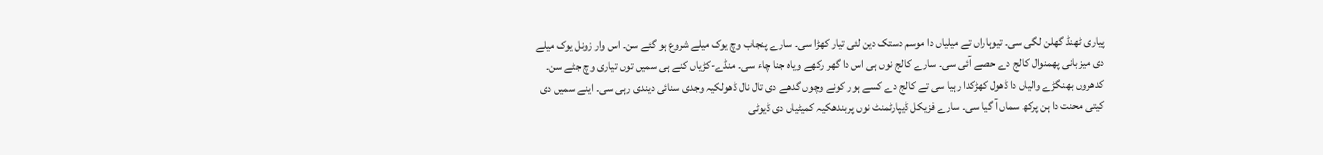پیاری ٹھنڈ گھلن لگی سی۔ تیوہاراں تے میلیاں دا موسم دستک دین لئی تیار کھڑا سی۔ سارے پنجاب وچ یوک میلے شروع ہو گئے سن۔ اس وار زونل یوک میلے دی میزبانی پھمنوال کالج دے حصے آئی سی۔ سارے کالج نوں ہی اس دا گھر رکھے ویاہ جنا چاء سی۔ منڈے-کڑیاں کنے ہی سمیں توں تیاری وچ جٹے سن۔ کدھروں بھنگڑے والیاں دا ڈھول کھڑکدا رہیا سی تے کالج دے کسے ہور کونے وچوں گدھے دی تال نال ڈھولکیہ وجدی سنائی دیندی رہی سی۔ اینے سمیں دی کیتی محنت دا ہن پرکھ سماں آ گیا سی۔ سارے فزیکل ڈیپارٹمنٹ نوں پربندھکیہ کمیٹیاں دی ڈیوٹی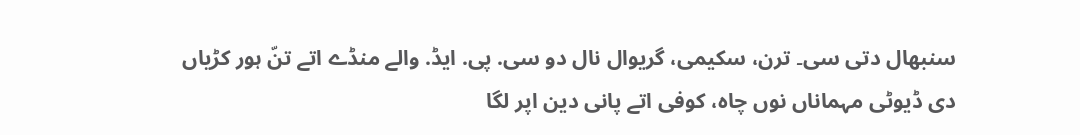سنبھال دتی سی۔ ترن، سکیمی، گریوال نال دو سی. پی. ایڈ. والے منڈے اتے تنّ ہور کڑیاں دی ڈیوٹی مہماناں نوں چاہ، کوفی اتے پانی دین اپر لگا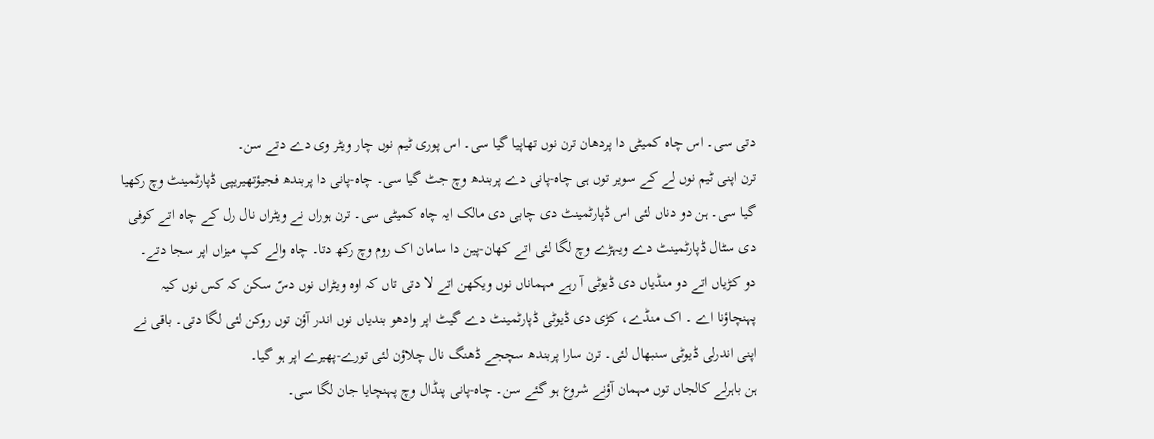دتی سی۔ اس چاہ کمیٹی دا پردھان ترن نوں تھاپیا گیا سی۔ اس پوری ٹیم نوں چار ویٹر وی دے دتے سن۔
ترن اپنی ٹیم نوں لے کے سویر توں ہی چاہ-پانی دے پربندھ وچ جٹ گیا سی۔ چاہ-پانی دا پربندھ فجیؤتھیریپی ڈپارٹمینٹ وچ رکھیا گیا سی۔ ہن دو دناں لئی اس ڈپارٹمینٹ دی چابی دی مالک ایہ چاہ کمیٹی سی۔ ترن ہوراں نے ویٹراں نال رل کے چاہ اتے کوفی دی سٹال ڈپارٹمینٹ دے ویہڑے وچ لگا لئی اتے کھان-پین دا سامان اک روم وچ رکھ دتا۔ چاہ والے کپ میزاں اپر سجا دتے۔
دو کڑیاں اتے دو منڈیاں دی ڈیوٹی آ رہے مہماناں نوں ویکھن اتے لا دتی تاں کہ اوہ ویٹراں نوں دسّ سکن کہ کس نوں کیہ پہنچاؤنا اے ۔ اک منڈے، کڑی دی ڈیوٹی ڈپارٹمینٹ دے گیٹ اپر وادھو بندیاں نوں اندر آؤن توں روکن لئی لگا دتی۔ باقی نے اپنی اندرلی ڈیوٹی سنبھال لئی۔ ترن سارا پربندھ سچجے ڈھنگ نال چلاؤن لئی تورے-پھیرے اپر ہو گیا۔
ہن باہرلے کالجاں توں مہمان آؤنے شروع ہو گئے سن۔ چاہ-پانی پنڈال وچ پہنچایا جان لگا سی۔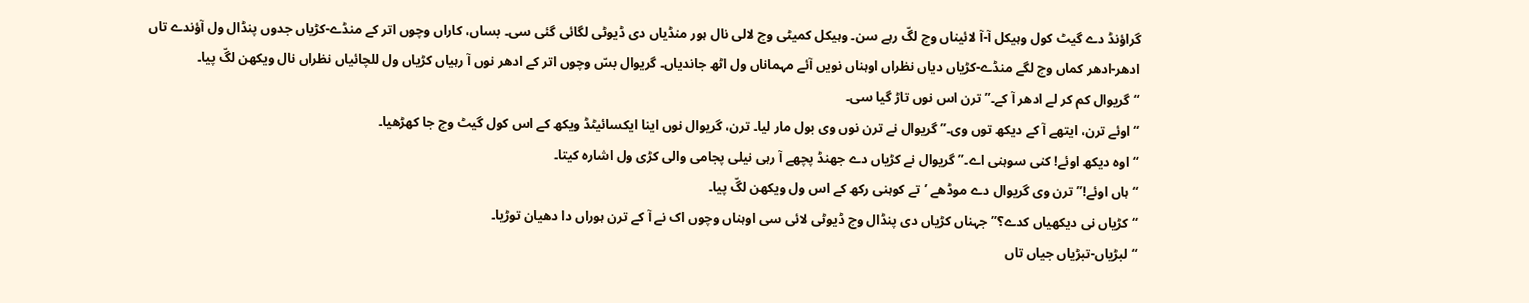گراؤنڈ دے گیٹ کول وہیکل آ-آ لائیناں وچ لگّ رہے سن۔ وہیکل کمیٹی وچ لالی نال ہور منڈیاں دی ڈیوٹی لگائی گئی سی۔ بساں، کاراں وچوں اتر کے منڈے-کڑیاں جدوں پنڈال ول آؤندے تاں ادھر-ادھر کماں وچ لگے منڈے-کڑیاں دیاں نظراں اوہناں نویں آئے مہماناں ول اٹھ جاندیاں۔ گریوال بسّ وچوں اتر کے ادھر نوں آ رہیاں کڑیاں ول للچائیاں نظراں نال ویکھن لگّ پیا۔
“گریوال کم کر لے ادھر آ کے۔” ترن اس نوں تاڑ گیا سی۔
“اوئے ترن، ایتھے آ کے دیکھ توں وی۔” گریوال نے ترن نوں وی بول مار لیا۔ ترن، گریوال نوں اینا ایکسائیٹڈ ویکھ کے اس کول گیٹ وچ جا کھڑھیا۔
“اوہ دیکھ اوئے! کنی سوہنی اے۔” گریوال نے کڑیاں دے جھنڈ پچھے آ رہی نیلی پجامی والی کڑی ول اشارہ کیتا۔
“ہاں اوئے!” ترن وی گریوال دے موڈھے ’تے کوہنی رکھ کے اس ول ویکھن لگّ پیا۔
“کڑیاں نی دیکھیاں کدے؟” جہناں کڑیاں دی پنڈال وچ ڈیوٹی لائی سی اوہناں وچوں اک نے آ کے ترن ہوراں دا دھیان توڑیا۔
“لبڑیاں-تبڑیاں جیاں تاں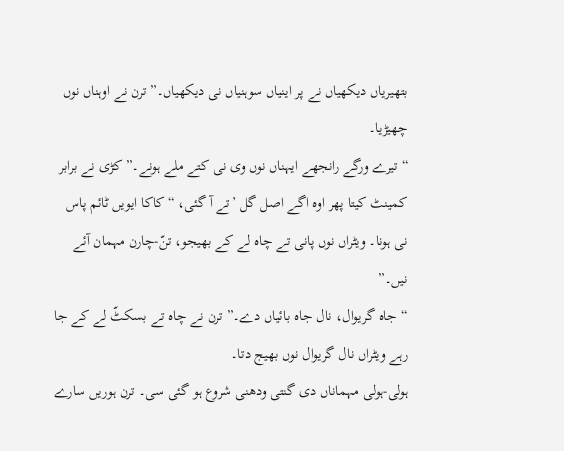بتھیریاں دیکھیاں نے پر اینیاں سوہنیاں نی دیکھیاں۔” ترن نے اوہناں نوں چھیڑیا۔
“تیرے ورگے رانجھے ایہناں نوں وی نی کتے ملے ہونے۔” کڑی نے برابر کمینٹ کیتا پھر اوہ اگے اصل گل ’تے آ گئی، “کاکا ایویں ٹائم پاس نی ہونا۔ ویٹراں نوں پانی تے چاہ لے کے بھیجو، تنّ-چارن مہمان آئے نیں۔”
“جاہ گریوال، نال جاہ بائیاں دے۔” ترن نے چاہ تے بسکٹّ لے کے جا رہے ویٹراں نال گریوال نوں بھیج دتا۔
ہولی-ہولی مہماناں دی گنتی ودھنی شروع ہو گئی سی۔ ترن ہوریں سارے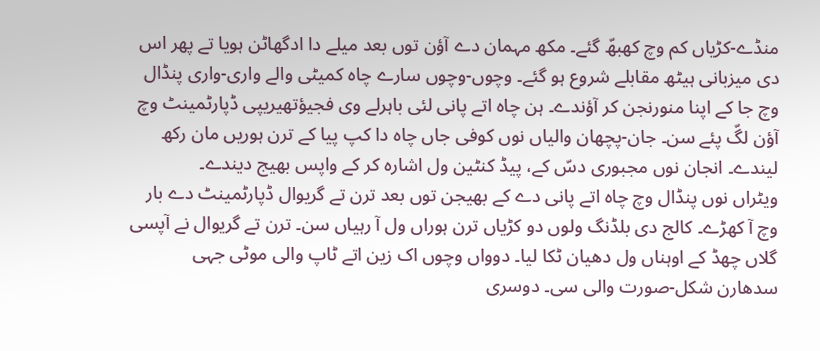منڈے-کڑیاں کم وچ کھبھّ گئے۔ مکھ مہمان دے آؤن توں بعد میلے دا ادگھاٹن ہویا تے پھر اس دی میزبانی ہیٹھ مقابلے شروع ہو گئے۔ وچوں-وچوں سارے چاہ کمیٹی والے واری-واری پنڈال وچ جا کے اپنا منورنجن کر آؤندے۔ ہن چاہ اتے پانی لئی باہرلے وی فجیؤتھیریپی ڈپارٹمینٹ وچ آؤن لگّ پئے سن۔ جان-پچھان والیاں نوں کوفی جاں چاہ دا کپ پیا کے ترن ہوریں مان رکھ لیندے۔ انجان نوں مجبوری دسّ کے، پیڈ کنٹین ول اشارہ کر کے واپس بھیج دیندے۔
ویٹراں نوں پنڈال وچ چاہ اتے پانی دے کے بھیجن توں بعد ترن تے گریوال ڈپارٹمینٹ دے بار وچ آ کھڑے۔ کالج دی بلڈنگ ولوں دو کڑیاں ترن ہوراں ول آ رہیاں سن۔ ترن تے گریوال نے آپسی گلاں چھڈ کے اوہناں ول دھیان ٹکا لیا۔ دوواں وچوں اک زین اتے ٹاپ والی موٹی جہی سدھارن شکل-صورت والی سی۔ دوسری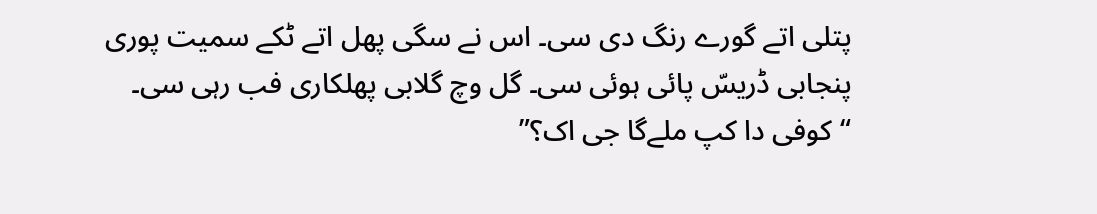پتلی اتے گورے رنگ دی سی۔ اس نے سگی پھل اتے ٹکے سمیت پوری پنجابی ڈریسّ پائی ہوئی سی۔ گل وچ گلابی پھلکاری فب رہی سی۔
“کوفی دا کپ ملےگا جی اک؟”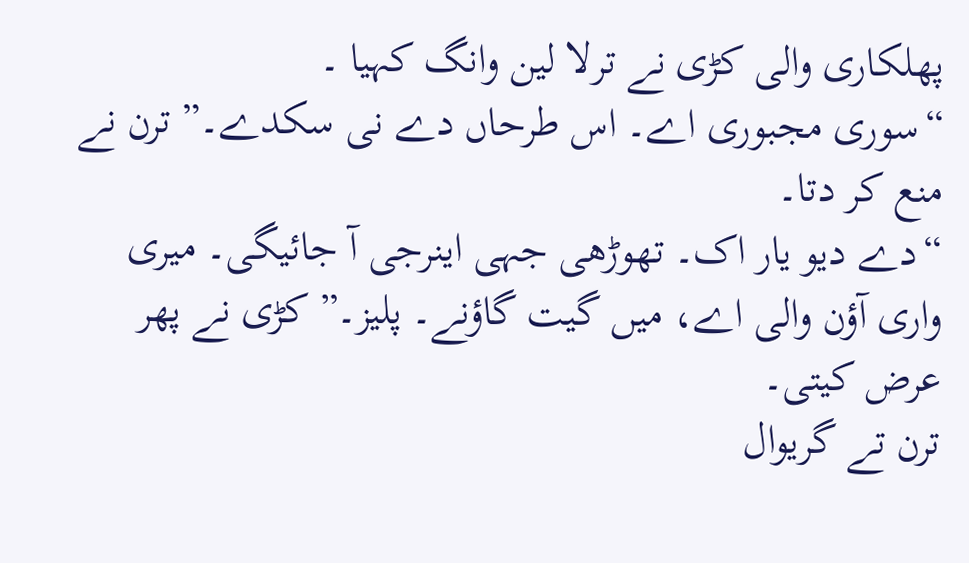پھلکاری والی کڑی نے ترلا لین وانگ کہیا ۔
“سوری مجبوری اے۔ اس طرحاں دے نی سکدے۔” ترن نے منع کر دتا۔
“دے دیو یار اک۔ تھوڑھی جہی اینرجی آ جائیگی۔ میری واری آؤن والی اے، میں گیت گاؤنے۔ پلیز۔” کڑی نے پھر عرض کیتی۔
ترن تے گریوال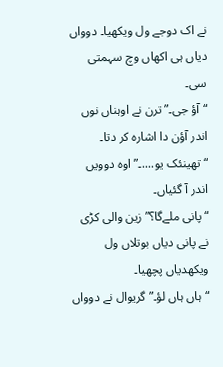نے اک دوجے ول ویکھیا۔ دوواں دیاں ہی اکھاں وچ سہمتی سی۔
“آؤ جی۔” ترن نے اوہناں نوں اندر آؤن دا اشارہ کر دتا۔
“تھینئک یو....۔” اوہ دوویں اندر آ گئیاں۔
“پانی ملےگا؟” زین والی کڑی نے پانی دیاں بوتلاں ول ویکھدیاں پچھیا۔
“ہاں ہاں لؤ۔” گریوال نے دوواں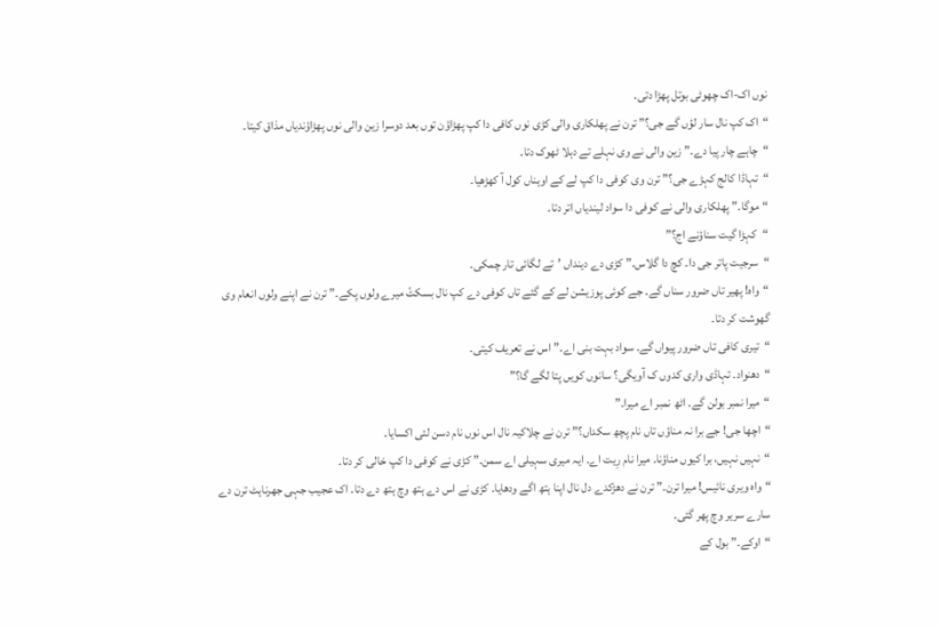نوں اک-اک چھوٹی بوتل پھڑا دتی۔
“اک کپ نال سار لؤں گے جی؟” ترن نے پھلکاری والی کڑی نوں کافی دا کپ پھڑاؤن توں بعد دوسرا زین والی نوں پھڑاؤندیاں مذاق کیتا۔
“چاہے چار پیا دے۔” زین والی نے وی نہلے تے دہلا ٹھوک دتا۔
“تہاڈا کالج کہڑے جی؟” ترن وی کوفی دا کپ لے کے اوہناں کول آ کھڑھیا۔
“موگا۔” پھلکاری والی نے کوفی دا سواد لیندیاں اتر دتا۔
“کہڑا گیت سناؤنے اج؟”
“سرجیت پاتر جی دا۔ کچ دا گلاس۔” کڑی دے دینداں ’تے لگائی تار چمکی۔
“واہ! پھیر تاں ضرور سناں گے۔ جے کوئی پوزیشن لے کے گئے تاں کوفی دے کپ نال بسکٹّ میرے ولوں پکے۔” ترن نے اپنے ولوں انعام وی گھوشت کر دتا۔
“تیری کافی تاں ضرور پیواں گے۔ سواد بہت بنی اے۔” اس نے تعریف کیتی۔
“دھنواد۔ تہاڈی واری کدوں ک آویگی؟ سانوں کویں پتا لگے گا؟”
“میرا نمبر بولن گے۔ اٹھ نمبر اے میرا۔”
“اچھا جی! جے برا نہ مناؤں تاں نام پچھ سکداں؟” ترن نے چلاکیہ نال اس نوں نام دسن لئی اکسایا۔
“نہیں نہیں، برا کیوں مناؤنا۔ میرا نام رِیت اے۔ ایہ میری سہیلی اے سمن۔” کڑی نے کوفی دا کپ خالی کر دتا۔
“واہ ویری نائیس! میرا ترن۔” ترن نے دھڑکدے دل نال اپنا ہتھ اگے ودھایا۔ کڑی نے اس دے ہتھ وچ ہتھ دے دتا۔ اک عجیب جہی جھرناہٹ ترن دے سارے سریر وچ پھر گئی۔
“اوکے۔” بول کے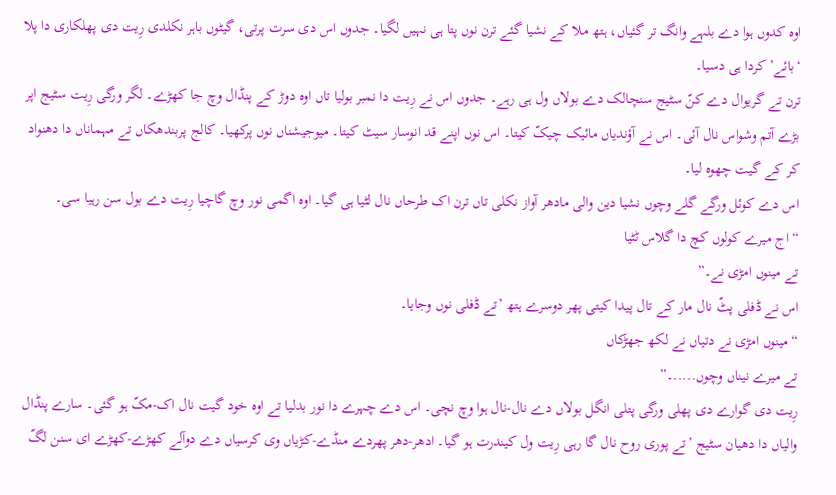اوہ کدوں ہوا دے بلہے وانگ تر گئیاں، ہتھ ملا کے نشیا گئے ترن نوں پتا ہی نہیں لگیا۔ جدوں اس دی سرت پرتی، گیٹوں باہر نکلدی رِیت دی پھلکاری دا پلا ‘بائے’ کردا ہی دسیا۔
ترن تے گریوال دے کنّ سٹیج سنچالک دے بولاں ول ہی رہے۔ جدوں اس نے رِیت دا نمبر بولیا تاں اوہ دوڑ کے پنڈال وچ جا کھڑے۔ لگر ورگی رِیت سٹیج اپر بڑے آتم وشواس نال آئی۔ اس نے آؤندیاں مائیک چیکّ کیتا۔ اس نوں اپنے قد انوسار سیٹ کیتا۔ میوجیشناں نوں پرکھیا۔ کالج پربندھکاں تے مہماناں دا دھنواد کر کے گیت چھوہ لیا۔
اس دے کوئل ورگے گلے وچوں نشیا دین والی مادھر آواز نکلی تاں ترن اک طرحاں نال لٹیا ہی گیا۔ اوہ اگمی نور وچ گاچیا رِیت دے بول سن رہیا سی۔
“اج میرے کولوں کچ دا گلاس ٹٹیا
تے مینوں امڑی نے۔”
اس نے ڈفلی پٹّ نال مار کے تال پیدا کیتی پھر دوسرے ہتھ ’تے ڈفلی نوں وجایا۔
“مینوں امڑی نے دتیاں نے لکھ جھڑکاں
تے میرے نیناں وچوں.....۔”
رِیت دی گوارے دی پھلی ورگی پتلی انگل بولاں دے نال-نال ہوا وچ نچی۔ اس دے چہرے دا نور بدلیا تے اوہ خود گیت نال اک-مکّ ہو گئی۔ سارے پنڈال والیاں دا دھیان سٹیج ’تے پوری روح نال گا رہی رِیت ول کیندرت ہو گیا۔ ادھر-دھر پھردے منڈے-کڑیاں وی کرسیاں دے دوآلے کھڑے-کھڑے ای سنن لگّ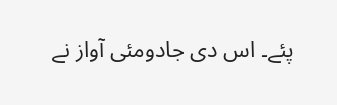پئے۔ اس دی جادومئی آواز نے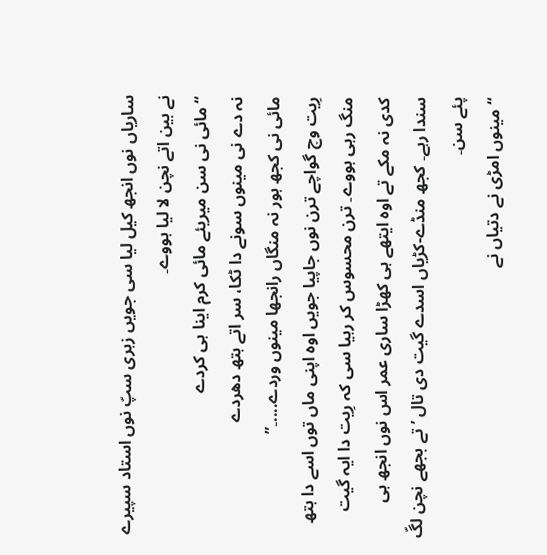ساریاں نوں انجھ کیل لیا سی جویں زہری سپّ نوں استاد سپیرے نے بین اتے نچن لا لیا ہووے۔
“مائی نی سن میریئے مائی کرم اینا ہی کردے
نہ دے نی مینوں سونے دا ٹکا، سر اتے ہتھ دھردے
مائی نی کجھ ہور نہ منگاں رانجھا مینوں وردے....۔”
رِیت وچ گواچے ترن نوں جاپیا جویں اوہ اپنی ماں توں اسے دا ہتھ منگ رہی ہووے۔ ترن محسوس کر رہیا سی کہ رِیت دا ایہ گیت کدی نہ مکے تے اوہ ایتھے ہی کھڑا ساری عمر اس نوں انجھ ہی سندا رہے۔ کجھ منڈے-کڑیاں اسدے گیت دی تال ’تے بجھے نچن لگّ پئے سن۔
“مینوں امڑی نے دتیاں نے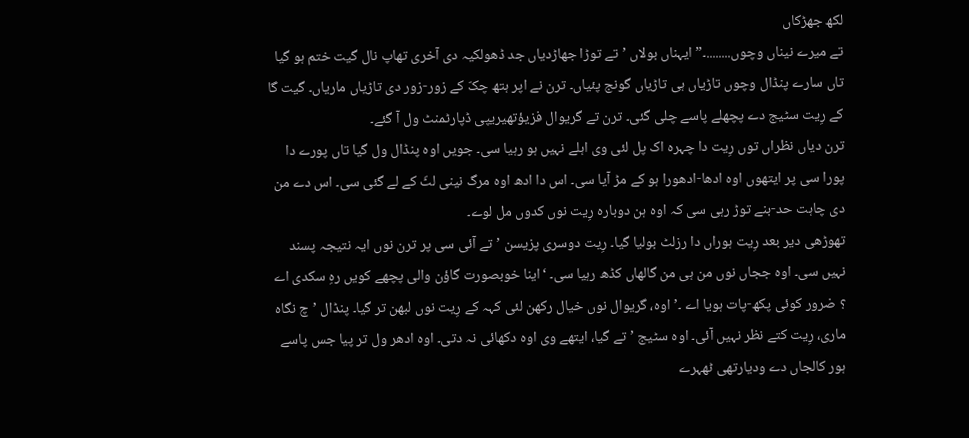لکھ جھڑکاں
تے میرے نیناں وچوں........۔” ایہناں بولاں ’تے توڑا جھاڑدیاں جد ڈھولکیہ دی آخری تھاپ نال گیت ختم ہو گیا تاں سارے پنڈال وچوں تاڑیاں ہی تاڑیاں گونج پئیاں۔ ترن نے اپر ہتھ چکّ کے زور-زور دی تاڑیاں ماریاں۔ گیت گا کے رِیت سٹیج دے پچھلے پاسے چلی گئی۔ ترن تے گریوال فزیؤتھیریپی ڈپارٹمنٹ ول آ گئے۔
ترن دیاں نظراں توں رِیت دا چہرہ اک پل لئی وی اہلے نہیں ہو رہیا سی۔ جویں اوہ پنڈال ول گیا تاں پورے دا پورا سی پر ایتھوں اوہ ادھا-ادھورا ہو کے مڑ آیا سی۔ اس دا ادھ اوہ مرگ نینی لٹّ کے لے گئی سی۔ اس دے من دی چاہت حد-بنے توڑ رہی سی کہ اوہ ہن دوبارہ رِیت نوں کدوں مل لوے۔
تھوڑھی دیر بعد رِیت ہوراں دا رزلٹ بولیا گیا۔ رِیت دوسری پزیسن ’تے آئی سی پر ترن نوں ایہ نتیجہ پسند نہیں سی۔ اوہ ججاں نوں من ہی من گالھاں کڈھ رہیا سی۔ ‘اینا خوبصورت گاؤن والی پچھے کویں رہِ سکدی اے ؟ ضرور کوئی پکھ-پات ہویا اے ۔’ اوہ، گریوال نوں خیال رکھن لئی کہہ کے رِیت نوں لبھن تر گیا۔ پنڈال ’چ نگاہ ماری، رِیت کتے نظر نہیں آئی۔ اوہ سٹیج ’تے گیا، ایتھے وی اوہ دکھائی نہ دتی۔ اوہ ادھر ول تر پیا جس پاسے ہور کالجاں دے ودیارتھی ٹھہرے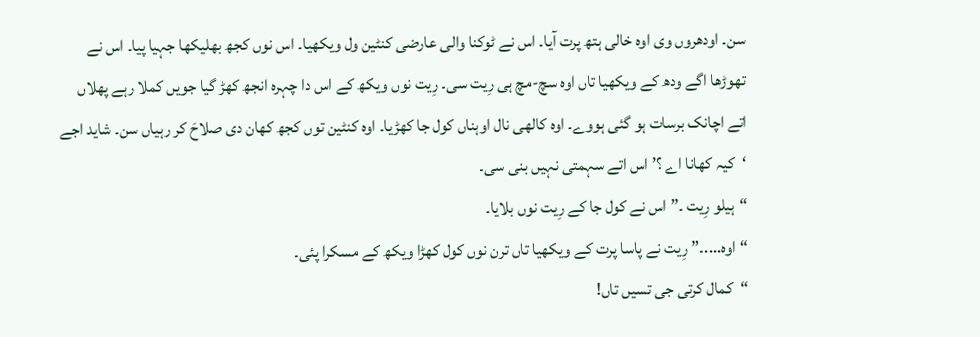سن۔ اودھروں وی اوہ خالی ہتھ پرت آیا۔ اس نے ٹوکنا والی عارضی کنٹین ول ویکھیا۔ اس نوں کجھ بھلیکھا جہیا پیا۔ اس نے تھوڑھا اگے ودھ کے ویکھیا تاں اوہ سچ-مچ ہی رِیت سی۔ رِیت نوں ویکھ کے اس دا چہرہ انجھ کھڑ گیا جویں کملا رہے پھلاں اتے اچانک برسات ہو گئی ہووے۔ اوہ کالھی نال اوہناں کول جا کھڑیا۔ اوہ کنٹین توں کجھ کھان دی صلاحَ کر رہیاں سن۔ شاید اجے ‘کیہ کھانا اے ؟’ اس اتے سہمتی نہیں بنی سی۔
“ہیلو رِیت ۔” اس نے کول جا کے رِیت نوں بلایا۔
“اوہ....۔” رِیت نے پاسا پرت کے ویکھیا تاں ترن نوں کول کھڑا ویکھ کے مسکرا پئی۔
“کمال کرتی جی تسیں تاں!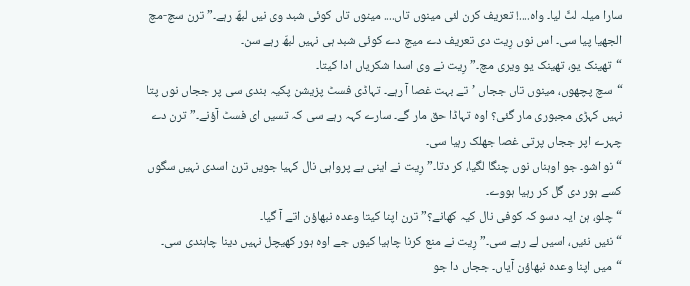سارا میلہ لٹّ لیا۔ واہ....! تعریف کرن لئی مینوں تاں.... مینوں تاں کوئی شبد وی نیں لبھّ رہے۔” ترن سچ-مچ الجھیا پیا سی۔ اس نوں رِیت دی تعریف دے میچ دے کوئی شبد ہی نہیں لبھّ رہے سن۔
“تھینک یو، تھینک یو ویری مچ۔” رِیت نے وی اسدا شکریاں ادا کیتا۔
“سچ پچھوں، مینوں تاں ججاں ’تے بہت غصا آ رہے۔ تہاڈی فسٹ پزیشن پکیہ بندی سی پر ججاں نوں پتا نہیں کہڑی مجبوری مار گئی؟ اوہ تہاڈا حق مار گے۔ سارے کہہ رہے سی کہ تسیں ای فسٹ آؤنے۔” ترن دے چہرے اپر ججاں پرتی غصا جھلک رہیا سی۔
“نو اشو۔ جو اوہناں نوں چنگا لگیا، کر دتا۔” رِیت نے اینی بے پرواہی نال کہیا جویں ترن اسدی نہیں سگوں کسے ہور دی گل کر رہیا ہووے۔
“چلو، ہن ایہ دسو کہ کوفی نال کیہ کھانے؟” ترن اپنا کیتا وعدہ نبھاؤن اتے آ گیا۔
“نئیں نئیں، اسیں لے رہے سی۔” رِیت نے منع کرنا چاہیا کیوں جے اوہ ہور کھیچل نہیں دینا چاہندی سی۔
“میں اپنا وعدہ نبھاؤن آیاں۔ ججاں دا جو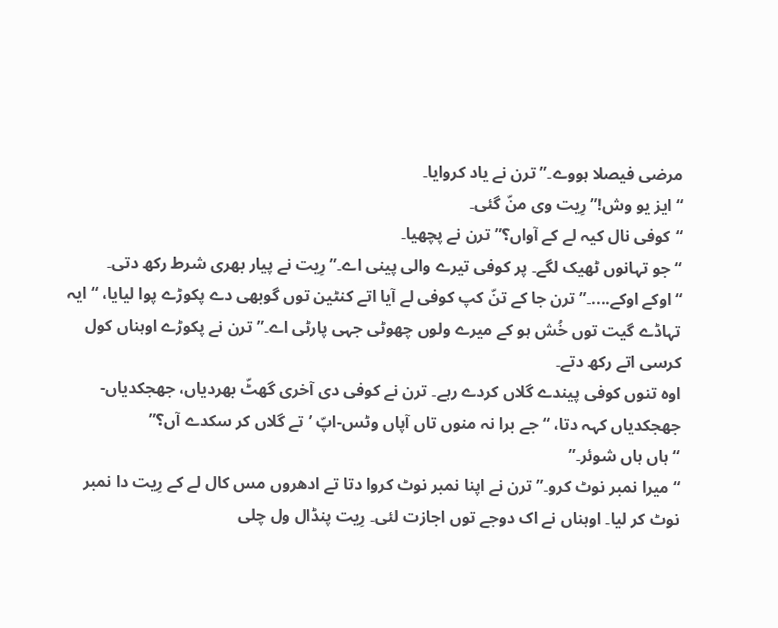مرضی فیصلا ہووے۔” ترن نے یاد کروایا۔
“ایز یو وش!” رِیت وی منّ گئی۔
“کوفی نال کیہ لے کے آواں؟” ترن نے پچھیا۔
“جو تہانوں ٹھیک لگے۔ پر کوفی تیرے والی پینی اے۔” رِیت نے پیار بھری شرط رکھ دتی۔
“اوکے اوکے....۔” ترن جا کے تنّ کپ کوفی لے آیا اتے کنٹین توں گوبھی دے پکوڑے پوا لیایا، “ایہ تہاڈے گیت توں خُش ہو کے میرے ولوں چھوٹی جہی پارٹی اے۔” ترن نے پکوڑے اوہناں کول کرسی اتے رکھ دتے۔
اوہ تنوں کوفی پیندے گلاں کردے رہے۔ ترن نے کوفی دی آخری گھٹّ بھردیاں، جھجکدیاں-جھجکدیاں کہہ دتا، “جے برا نہ منوں تاں آپاں وٹس-اپّ ’تے گلاں کر سکدے آں؟”
“ہاں ہاں شوئر۔”
“میرا نمبر نوٹ کرو۔” ترن نے اپنا نمبر نوٹ کروا دتا تے ادھروں مس کال لے کے رِیت دا نمبر نوٹ کر لیا۔ اوہناں نے اک دوجے توں اجازت لئی۔ رِیت پنڈال ول چلی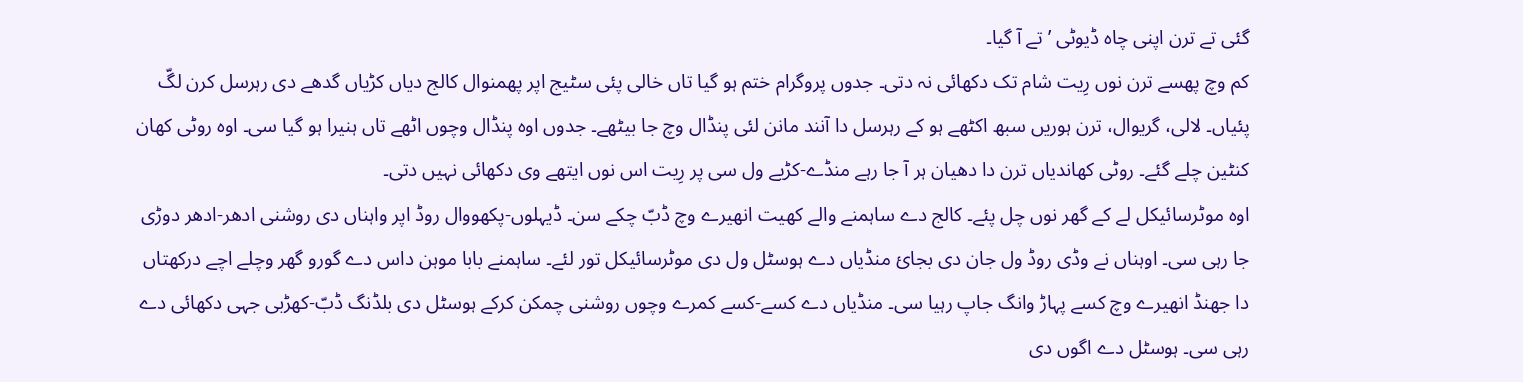گئی تے ترن اپنی چاہ ڈیوٹی ’تے آ گیا۔
کم وچ پھسے ترن نوں رِیت شام تک دکھائی نہ دتی۔ جدوں پروگرام ختم ہو گیا تاں خالی پئی سٹیج اپر پھمنوال کالج دیاں کڑیاں گدھے دی رہرسل کرن لگّ پئیاں۔ لالی، گریوال، ترن ہوریں سبھ اکٹھے ہو کے رہرسل دا آنند مانن لئی پنڈال وچ جا بیٹھے۔ جدوں اوہ پنڈال وچوں اٹھے تاں ہنیرا ہو گیا سی۔ اوہ روٹی کھان کنٹین چلے گئے۔ روٹی کھاندیاں ترن دا دھیان ہر آ جا رہے منڈے-کڑیے ول سی پر رِیت اس نوں ایتھے وی دکھائی نہیں دتی۔
اوہ موٹرسائیکل لے کے گھر نوں چل پئے۔ کالج دے ساہمنے والے کھیت انھیرے وچ ڈبّ چکے سن۔ ڈیہلوں-پکھووال روڈ اپر واہناں دی روشنی ادھر-ادھر دوڑی جا رہی سی۔ اوہناں نے وڈی روڈ ول جان دی بجائ منڈیاں دے ہوسٹل ول دی موٹرسائیکل تور لئے۔ ساہمنے بابا موہن داس دے گورو گھر وچلے اچے درکھتاں دا جھنڈ انھیرے وچ کسے پہاڑ وانگ جاپ رہیا سی۔ منڈیاں دے کسے-کسے کمرے وچوں روشنی چمکن کرکے ہوسٹل دی بلڈنگ ڈبّ-کھڑبی جہی دکھائی دے رہی سی۔ ہوسٹل دے اگوں دی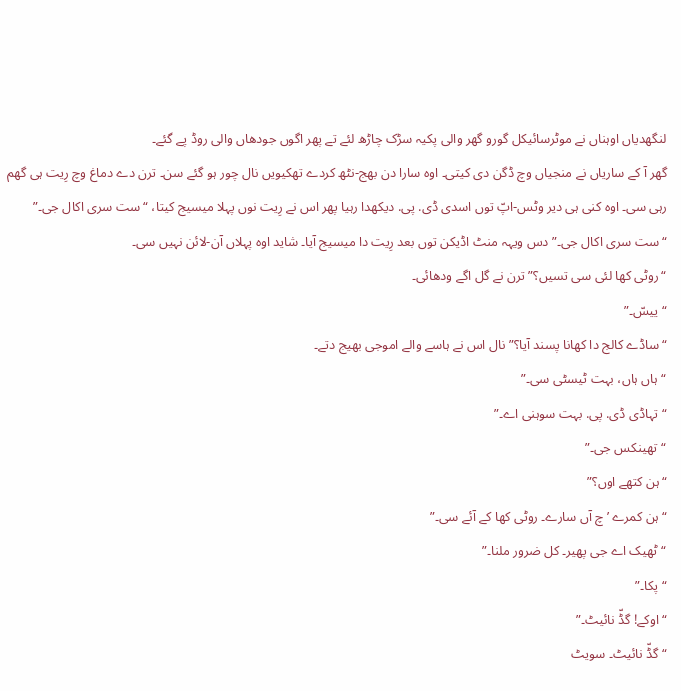لنگھدیاں اوہناں نے موٹرسائیکل گورو گھر والی پکیہ سڑک چاڑھ لئے تے پھر اگوں جودھاں والی روڈ پے گئے۔
گھر آ کے ساریاں نے منجیاں وچ ڈگن دی کیتی۔ اوہ سارا دن بھج-نٹھ کردے تھکیویں نال چور ہو گئے سن۔ ترن دے دماغ وچ رِیت ہی گھم رہی سی۔ اوہ کنی ہی دیر وٹس-اپّ توں اسدی ڈی. پی. دیکھدا رہیا پھر اس نے رِیت نوں پہلا میسیج کیتا، “ست سری اکال جی۔”
“ست سری اکال جی۔” دس ویہہ منٹ اڈیکن توں بعد رِیت دا میسیج آیا۔ شاید اوہ پہلاں آن-لائن نہیں سی۔
“روٹی کھا لئی سی تسیں؟” ترن نے گل اگے ودھائی۔
“ییسّ۔”
“ساڈے کالج دا کھانا پسند آیا؟” نال اس نے ہاسے والے اموجی بھیج دتے۔
“ہاں ہاں، بہت ٹیسٹی سی۔”
“تہاڈی ڈی. پی. بہت سوہنی اے۔”
“تھینکس جی۔”
“ہن کتھے اوں؟”
“ہن کمرے ’چ آں سارے۔ روٹی کھا کے آئے سی۔”
“ٹھیک اے جی پھیر۔ کل ضرور ملنا۔”
“پکا۔”
“اوکے! گڈّ نائیٹ۔”
“گڈّ نائیٹ۔ سویٹ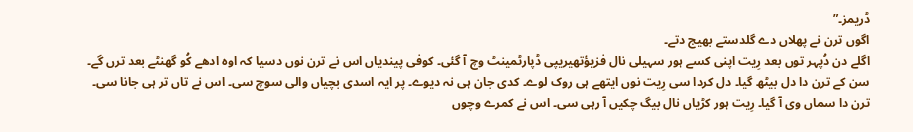ڈریمز۔”
اگوں ترن نے پھلاں دے گلدستے بھیج دتے۔
اگلے دن دُپہر توں بعد رِیت اپنی کسے ہور سہیلی نال فزیؤتھیریپی ڈپارٹمینٹ وچ آ گئی۔ کوفی پیندیاں اس نے ترن نوں دسیا کہ اوہ ادھے کُو گھنٹے بعد ترں گے۔ سن کے ترن دا دل بیٹھ گیا۔ دل کردا سی رِیت نوں ایتھے ہی روک لوے۔ کدی جان ہی نہ دیوے۔ پر ایہ اسدی بچیاں والی سوچ سی۔ اس نے تاں تر ہی جانا سی۔
ترن دا سماں وی آ گیا۔ رِیت ہور کڑیاں نال بیگ چکیں آ رہی سی۔ اس نے کمرے وچوں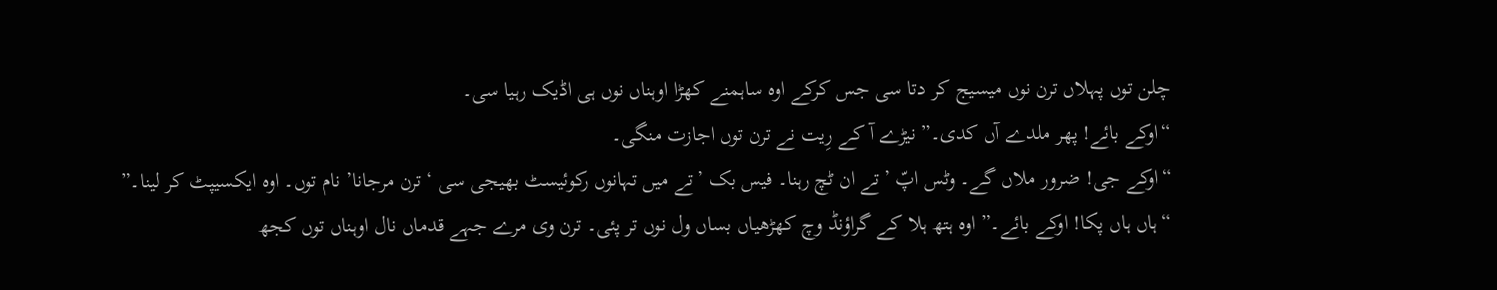چلن توں پہلاں ترن نوں میسیج کر دتا سی جس کرکے اوہ ساہمنے کھڑا اوہناں نوں ہی اڈیک رہیا سی۔
“اوکے بائے! پھر ملدے آں کدی۔” نیڑے آ کے رِیت نے ترن توں اجازت منگی۔
“اوکے جی! ضرور ملاں گے۔ وٹس اپّ ’تے ان ٹچ رہنا۔ فیس بک ’تے میں تہانوں رکوئیسٹ بھیجی سی ‘ترن مرجانا’ نام توں۔ اوہ ایکسیپٹ کر لینا۔”
“ہاں ہاں پکا! اوکے بائے۔” اوہ ہتھ ہلا کے گراؤنڈ وچ کھڑھیاں بساں ول نوں تر پئی۔ ترن وی مرے جہے قدماں نال اوہناں توں کجھ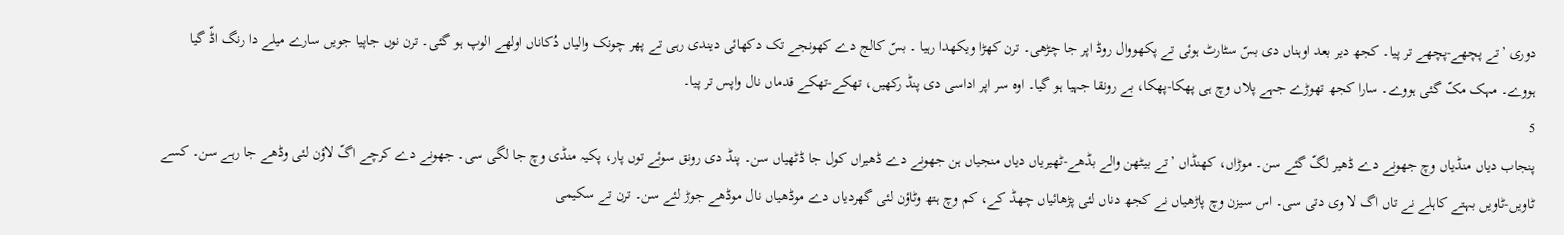دوری ’تے پچھے-پچھے تر پیا۔ کجھ دیر بعد اوہناں دی بسّ سٹارٹ ہوئی تے پکھووال روڈ اپر جا چڑھی۔ ترن کھڑا ویکھدا رہیا ۔ بسّ کالج دے کھونجے تک دکھائی دیندی رہی تے پھر چونک والیاں دُکاناں اولھے الوپ ہو گئی۔ ترن نوں جاپیا جویں سارے میلے دا رنگ اڈّ گیا ہووے۔ مہک مکّ گئی ہووے۔ سارا کجھ تھوڑے جہے پلاں وچ ہی پھکا-پھکا، بے رونقا جہیا ہو گیا۔ اوہ سر اپر اداسی دی پنڈ رکھیں، تھکے-تھکے قدماں نال واپس تر پیا۔
5
پنجاب دیاں منڈیاں وچ جھونے دے ڈھیر لگّ گئے سن۔ موڑاں، کھنڈاں ’تے بیٹھن والے بڈھے-ٹھیریاں دیاں منجیاں ہن جھونے دے ڈھیراں کول جا ڈٹھیاں سن۔ پنڈ دی رونق سوئے توں پار، پکیہ منڈی وچ جا لگی سی۔ جھونے دے کرچے اگّ لاؤن لئی وڈھے جا رہے سن۔ کسے ٹاویں-ٹاویں بہتے کاہلے نے تاں اگ لا وی دتی سی۔ اس سیزن وچ پاڑھیاں نے کجھ دناں لئی پڑھائیاں چھڈ کے، کم وچ ہتھ وٹاؤن لئی گھردیاں دے موڈھیاں نال موڈھے جوڑ لئے سن۔ ترن تے سکیمی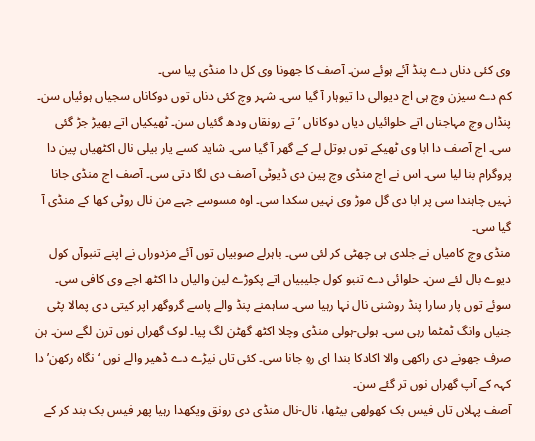وی کئی دناں دے پنڈ آئے ہوئے سن۔ آصف کا جھونا وی کل دا منڈی پیا سی۔
کم دے سیزن وچ ہی اج دیوالی دا تیوہار آ گیا سی۔ شہر وچ کئی دناں توں دوکاناں سجیاں ہوئیاں سن۔ پنڈاں وچ مہاجناں اتے حلوائیاں دیاں دوکاناں ’تے رونقاں ودھ گئیاں سن۔ ٹھیکیاں اتے بھیڑ جڑ گئی سی۔ اج آصف دا ابا وی ٹھیکے توں بوتل لے کے گھر آ گیا سی۔ شاید کسے یار بیلی نال اکٹھیاں پین دا پروگرام بنا لیا سی۔ اس نے اج منڈی وچ پین دی ڈیوٹی آصف دی لگا دتی سی۔ آصف اج منڈی جانا نہیں چاہندا سی پر ابا دی گل موڑ وی نہیں سکدا سی۔ اوہ مسوسے جہے من نال روٹی کھا کے منڈی آ گیا سی۔
منڈی وچ کامیاں نے جلدی ہی چھٹی کر لئی سی۔ باہرلے صوبیاں توں آئے مزدوراں نے اپنے تنبوآں کول دیوے بال لئے سن۔ حلوائی دے تنبو کول جلیبیاں اتے پکوڑے لین والیاں دا اکٹھ اجے وی کافی سی۔ سوئے توں پار سارا پنڈ روشنی نال نہا رہیا سی۔ ساہمنے پنڈ والے پاسے گروگھر اپر کیتی دی پمالا پٹی جنیاں وانگ ٹمٹما رہی سی۔ ہولی-ہولی منڈی وچلا اکٹھ گھٹن لگ پیا۔ لوک گھراں نوں ترن لگے سن۔ ہن صرف جھونے دی راکھی والا اکادکا بندا ای رہِ جانا سی۔ کئی تاں نیڑے دے ڈھیر والے نوں ‘نگاہ رکھن’ دا کہہ کے آپ گھراں نوں تر گئے سن۔
آصف پہلاں تاں فیس بک کھولھی بیٹھا، نال-نال منڈی دی رونق ویکھدا رہیا پھر فیس بک بند کر کے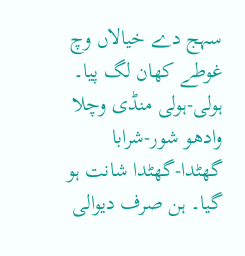سہج دے خیالاں وچ غوطے کھان لگ پیا۔ ہولی-ہولی منڈی وچلا وادھو شور-شرابا گھٹدا-گھٹدا شانت ہو گیا۔ ہن صرف دیوالی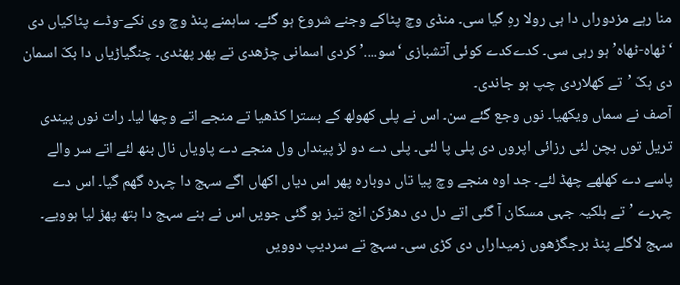منا رہے مزدوراں دا ہی رولا رہِ گیا سی۔ منڈی وچ پٹاکے وجنے شروع ہو گئے۔ ساہمنے پنڈ وچ وی نکے-وڈے پٹاکیاں دی ‘ٹھاہ-ٹھاہ’ ہو رہی سی۔ کدےکدے کوئی آتشبازی ‘سو....’ کردی اسمانی چڑھدی تے پھر پھٹدی۔ چنگیاڑیاں دا بکّ اسمان دی ہکّ ’تے کھلاردی چپ ہو جاندی۔
آصف نے سماں ویکھیا۔ نوں وجع گئے سن۔ اس نے پلی کھولھ کے بسترا کڈھیا تے منجے اتے وچھا لیا۔ رات نوں پیندی تریل توں بچن لئی رزائی اپروں دی پلی پا لئی۔ پلی دے دو لڑ پینداں ول منجے دے پاویاں نال بنھ لئے اتے سر والے پاسے دے کھلھے چھڈ لئے۔ جد اوہ منجے وچ پیا تاں دوبارہ پھر اس دیاں اکھاں اگے سہج دا چہرہ گھم گیا۔ اس دے چہرے ’تے ہلکیہ جہی مسکان آ گئی اتے دل دی دھڑکن انج تیز ہو گئی جویں اس نے ہنے سہج دا ہتھ پھڑ لیا ہوویے۔
سہج لاگلے پنڈ برجگڑھوں زمیداراں دی کڑی سی۔ سہج تے سردیپ دوویں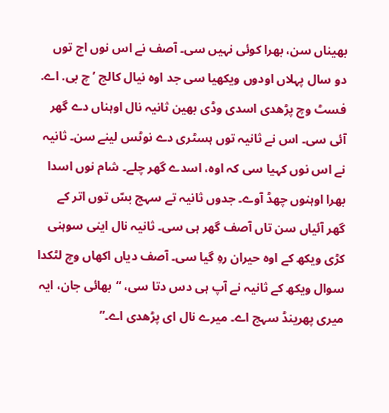بھیناں سن، بھرا کوئی نہیں سی۔ آصف نے اس نوں اج توں دو سال پہلاں اودوں ویکھیا سی جد اوہ نیال کالج ’چ بی. اے. فسٹ وچ پڑھدی اسدی وڈی بھین ثانیہ نال اوہناں دے گھر آئی سی۔ اس نے ثانیہ توں ہسٹری دے نوٹس لینے سن۔ ثانیہ نے اس نوں کہیا سی کہ اوہ، اسدے گھر چلے۔ شام نوں اسدا بھرا اوہنوں چھڈ آوے۔ جدوں ثانیہ تے سہج بسّ توں اتر کے گھر آئیاں سن تاں آصف گھر ہی سی۔ ثانیہ نال اینی سوہنی کڑی ویکھ کے اوہ حیران رہِ گیا سی۔ آصف دیاں اکھاں وچ لٹکدا سوال ویکھ کے ثانیہ نے آپ ہی دس دتا سی، “بھائی جان، ایہ میری پھرینڈ سہج اے۔ میرے نال ای پڑھدی اے۔”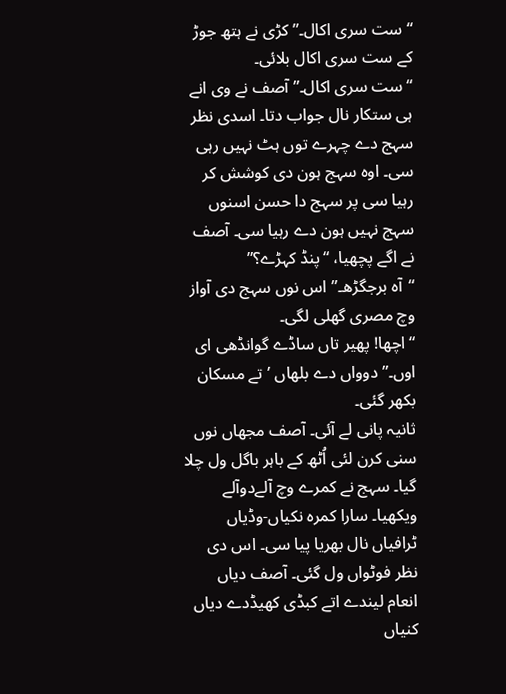“ست سری اکال۔” کڑی نے ہتھ جوڑ کے ست سری اکال بلائی۔
“ست سری اکال۔” آصف نے وی انے ہی ستکار نال جواب دتا۔ اسدی نظر سہج دے چہرے توں ہٹ نہیں رہی سی۔ اوہ سہج ہون دی کوشش کر رہیا سی پر سہج دا حسن اسنوں سہج نہیں ہون دے رہیا سی۔ آصف نے اگے پچھیا، “پنڈ کہڑے؟”
“آہ برجگڑھ۔” اس نوں سہج دی آواز وچ مصری گھلی لگی۔
“اچھا! پھیر تاں ساڈے گوانڈھی ای اوں۔” دوواں دے بلھاں ’تے مسکان بکھر گئی۔
ثانیہ پانی لے آئی۔ آصف مجھاں نوں سنی کرن لئی اُٹھ کے باہر باگل ول چلا گیا۔ سہج نے کمرے وچ آلےدوآلے ویکھیا۔ سارا کمرہ نکیاں-وڈیاں ٹرافیاں نال بھریا پیا سی۔ اس دی نظر فوٹواں ول گئی۔ آصف دیاں انعام لیندے اتے کبڈی کھیڈدے دیاں کنیاں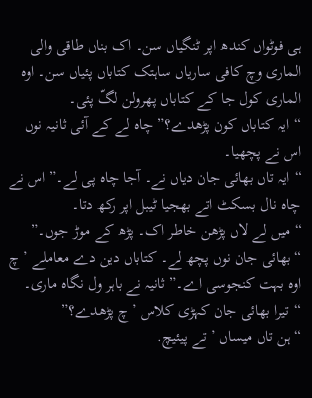ہی فوٹواں کندھ اپر ٹنگیاں سن۔ اک بناں طاقی والی الماری وچ کافی ساریاں ساہتک کتاباں پئیاں سن۔ اوہ الماری کول جا کے کتاباں پھرولن لگّ پئی۔
“ایہ کتاباں کون پڑھدے؟” چاہ لے کے آئی ثانیہ نوں اس نے پچھیا۔
“ایہ تاں بھائی جان دیاں نے۔ آجا چاہ پی لے۔” اس نے چاہ نال بسکٹ اتے بھجیا ٹیبل اپر رکھ دتا۔
“میں لے لاں پڑھن خاطر اک۔ پڑھ کے موڑ جوں۔”
“بھائی جان نوں پچھ لے۔ کتاباں دین دے معاملے ’چ اوہ بہت کنجوسی اے۔” ثانیہ نے باہر ول نگاہ ماری۔
“تیرا بھائی جان کہڑی کلاس ’چ پڑھدے؟”
“ہن تاں میساں ’تے پیئیچ.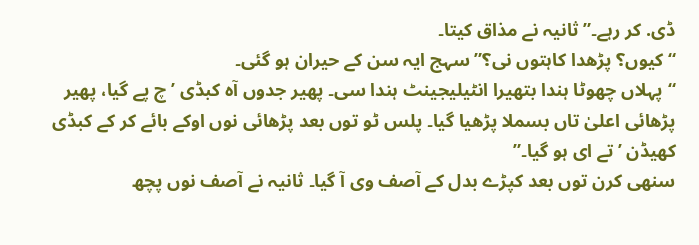ڈی. کر رہے۔” ثانیہ نے مذاق کیتا۔
“کیوں؟ پڑھدا کاہتوں نی؟” سہج ایہ سن کے حیران ہو گئی۔
“پہلاں چھوٹا ہندا بتھیرا انٹیلیجینٹ ہندا سی۔ پھیر جدوں آہ کبڈی ’چ پے گیا، پھیر پڑھائی اعلیٰ تاں بسملا پڑھیا گیا۔ پلس ٹو توں بعد پڑھائی نوں اوکے بائے کر کے کبڈی کھیڈن ’تے ای ہو گیا۔”
سنھی کرن توں بعد کپڑے بدل کے آصف وی آ گیا۔ ثانیہ نے آصف نوں پچھ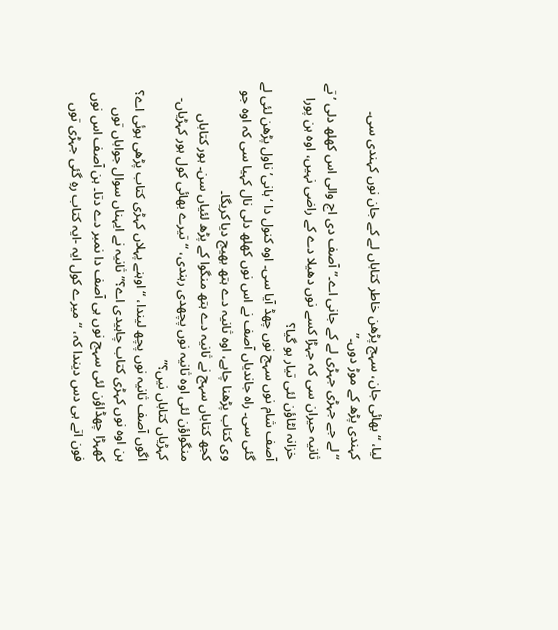لیا، “بھائی جان، سہج پڑھن خاطر کتاباں لے کے جان نوں کہندی سی۔ کہندی پڑھ کے موڑ دوں۔”
“لے جے جہڑی جہڑی لے کے جانی اے۔” آصف دی اج والی اس کھلھ دلی ’تے ثانیہ حیران سی کہ جہڑا کسے نوں دھیلا دے کے راضی نہیں، اوہ ہن پورا خزانہ لٹاؤن لئی تیار ہو گیا؟
آصف شام نوں سہج نوں چھڈ آیا سی۔ اوہ کنول دا ‘ہانی’ ناول پڑھن لئی لے گئی سی۔ راہ جاندیاں آصف نے اس نوں کھلھ دلی نال کہیا سی کہ اوہ جو وی کتاب پڑھنا چاہے، اوہ ثانیہ دے ہتھ بھیج دیا کریگا۔
کجھ کتاباں سہج نے ثانیہ دے ہتھ منگوا کے پڑھ لئیاں سن۔ ہور کتاباں منگواؤن لئی اوہ ثانیہ نوں پچھدی رہندی، “تیرے بھائی کول ہور کہڑیاں-کہڑیاں کتاباں نیں؟”
اگوں آصف ثانیہ نوں پچھ لیندا، “اوہنے پہلاں کہڑی کتاب پڑھی ہوئی اے؟ ہن اوہ نوں کہڑی کتاب چاہیدی اے؟” ثانیہ نے ایہناں سوال جواباں توں کھہڑا چھڈاؤن لئی سہج نوں ہی آصف دا نمبر دے دتا۔ ہن آصف اس نوں فون اتے ہی دس دیندا کہ، “میرے کول ایہ -ایہ کتاب رہِ گئی جہڑی توں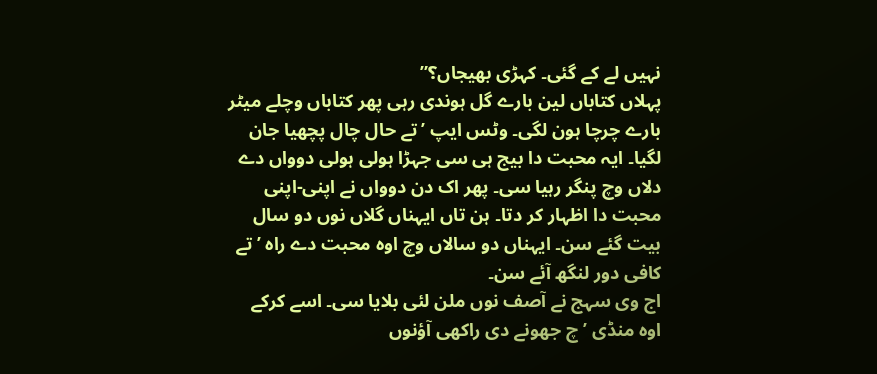نہیں لے کے گئی۔ کہڑی بھیجاں؟”
پہلاں کتاباں لین بارے گل ہوندی رہی پھر کتاباں وچلے میٹر بارے چرچا ہون لگی۔ وٹس ایپ ’تے حال چال پچھیا جان لگیا۔ ایہ محبت دا بیج ہی سی جہڑا ہولی ہولی دوواں دے دلاں وچ پنگر رہیا سی۔ پھر اک دن دوواں نے اپنی-اپنی محبت دا اظہار کر دتا۔ ہن تاں ایہناں گلاں نوں دو سال بیت گئے سن۔ ایہناں دو سالاں وچ اوہ محبت دے راہ ’تے کافی دور لنگھ آئے سن۔
اج وی سہج نے آصف نوں ملن لئی بلایا سی۔ اسے کرکے اوہ منڈی ’چ جھونے دی راکھی آؤنوں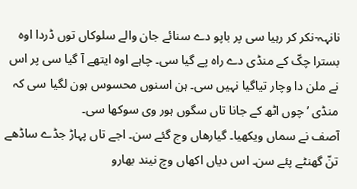نانہہ-نکر کر رہیا سی پر باپو دے سنائے جان والے سلوکاں توں ڈردا اوہ بسترا چکّ کے منڈی دے راہ پے گیا سی۔ چاہے اوہ ایتھے آ گیا سی پر اس نے ملن دا وچار تیاگیا نہیں سی۔ ہن اسنوں محسوس ہون لگیا سی کہ منڈی ’چوں اٹھ کے جانا تاں سگوں ہور وی سوکھا سی۔
آصف نے سماں ویکھیا۔ گیارھاں وج گئے سن۔ اجے تاں پہاڑ جڈے ساڈھے تنّ گھنٹے پئے سن۔ اس دیاں اکھاں وچ نیند بھارو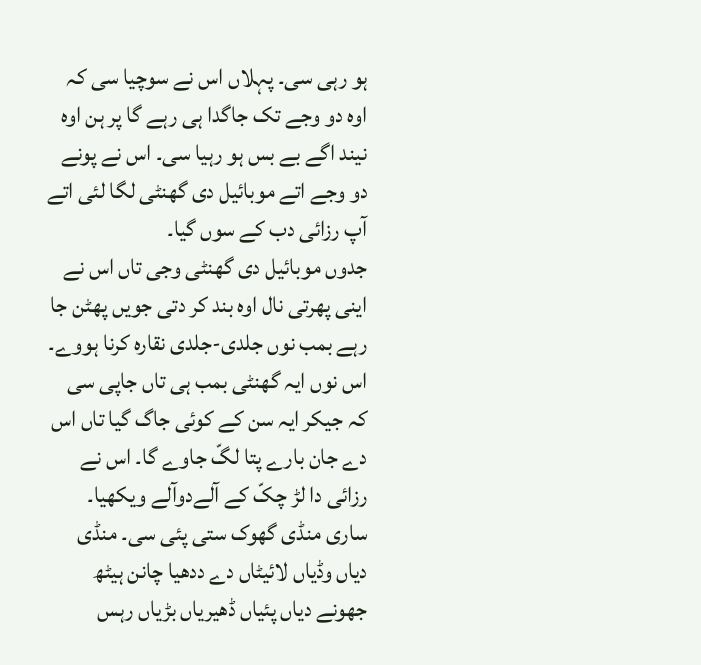ہو رہی سی۔ پہلاں اس نے سوچیا سی کہ اوہ دو وجے تک جاگدا ہی رہے گا پر ہن اوہ نیند اگے بے بس ہو رہیا سی۔ اس نے پونے دو وجے اتے موبائیل دی گھنٹی لگا لئی اتے آپ رزائی دب کے سوں گیا۔
جدوں موبائیل دی گھنٹی وجی تاں اس نے اینی پھرتی نال اوہ بند کر دتی جویں پھٹن جا رہے بمب نوں جلدی-جلدی نقارہ کرنا ہووے۔ اس نوں ایہ گھنٹی بمب ہی تاں جاپی سی کہ جیکر ایہ سن کے کوئی جاگ گیا تاں اس دے جان بارے پتا لگّ جاوے گا۔ اس نے رزائی دا لڑ چکّ کے آلےدوآلے ویکھیا۔ ساری منڈی گھوک ستی پئی سی۔ منڈی دیاں وڈیاں لائیٹاں دے ددھیا چانن ہیٹھ جھونے دیاں پئیاں ڈھیریاں بڑیاں رہس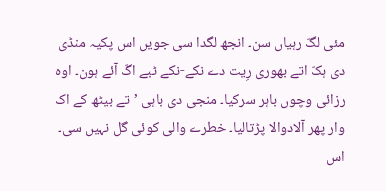مئی لگّ رہیاں سن۔ انجھ لگدا سی جویں اس پکیہ منڈی دی ہکّ اتے بھوری رِیت دے نکے-نکے ٹبے اگّ آئے ہون۔ اوہ رزائی وچوں باہر سرکیا۔ منجی دی باہی ’تے بیٹھ کے اک وار پھر آلادوالا پڑتالیا۔ خطرے والی کوئی گل نہیں سی۔ اس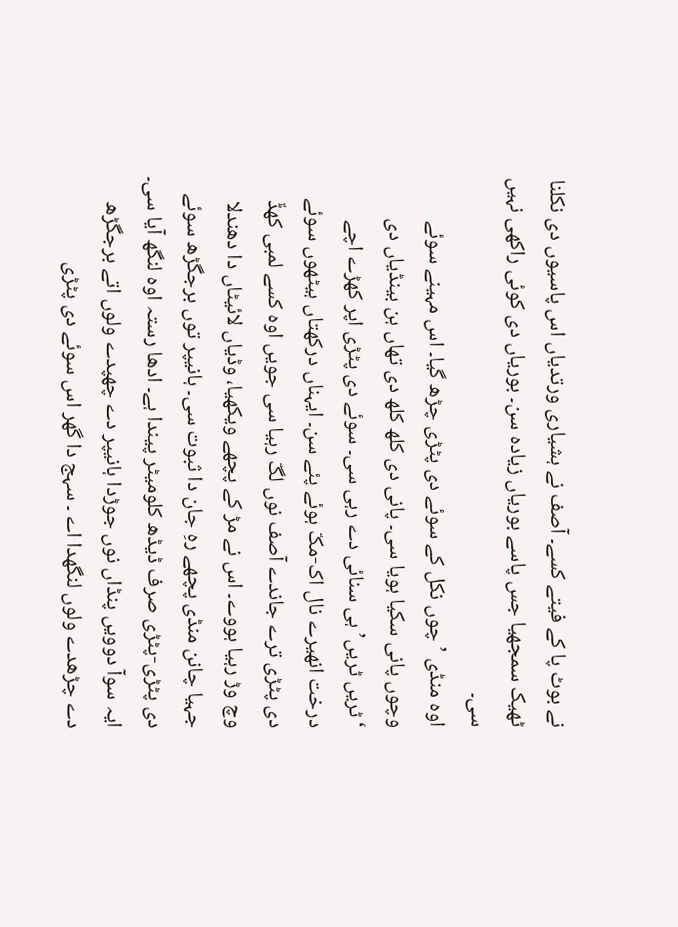نے بوٹ پا کے فیتے کسے۔ آصف نے ہشیاری ورتدیاں اس پاسیوں دی نکلنا ٹھیک سمجھیا جس پاسے بوریاں زیادہ سن۔ بوریاں دی کوئی راکھی نہیں سی۔
اوہ منڈی ’چوں نکل کے سوئے دی پٹڑی چڑھ گیا۔ اس مہینے سوئے وچوں پانی سکیا ہویا سی۔ پانی دی کلھ کلھ دی تھاں ہن بینڈیاں دی ‘ٹریں ٹریں’ ہی سنائی دے رہی سی۔ سوئے دی پٹڑی اپر کھڑے اچے درخت انھیرے نال اک-مکّ ہوئے پئے سن۔ ایہناں درکھتاں ہیٹھوں سوئے دی پٹڑی ترے جاندے آصف نوں لگّ رہیا سی جویں اوہ کسے لمبی کھڈّ وچ وڑ رہیا ہووے۔ اس نے مڑ کے پچھے ویکھیا، وڈیاں لائیٹاں دا دھندلا جہیا چانن منڈی پچھے رہِ جان دا ثبوت سی۔ ہانیپر توں برجگڑھ سوئے دی پٹڑی-پٹڑی صرف ڈیڈھ کلومیٹر پیندا ہے۔ ادھا رستہ اوہ لنگھ آیا سی۔ ایہ سوآ دوویں پنڈاں نوں جوڑدا ہانیپر دے چھپدے ولوں اتے برجگڑھ دے چڑھدے ولوں لنگھدا اے ۔ سہج دا گھر اس سوئے دی پٹڑی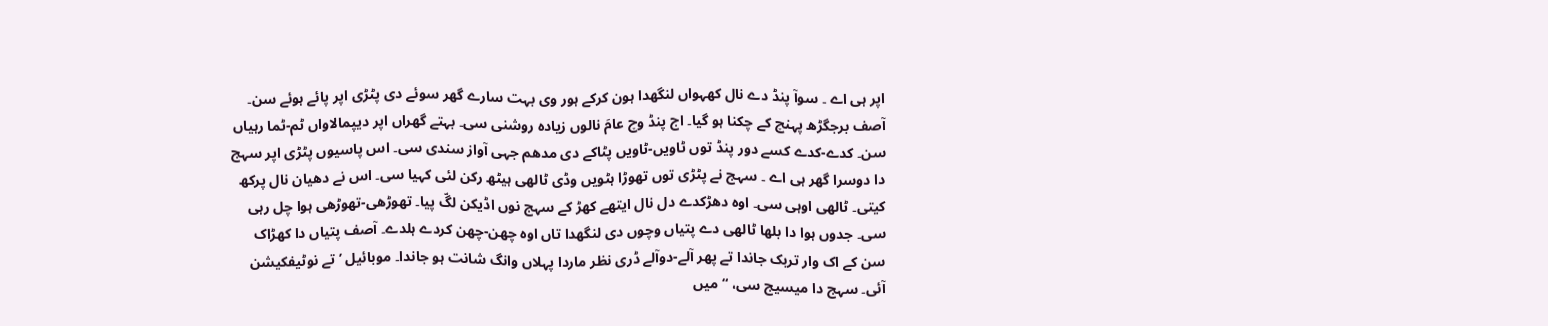اپر ہی اے ۔ سوآ پنڈ دے نال کھہواں لنگھدا ہون کرکے ہور وی بہت سارے گھر سوئے دی پٹڑی اپر پائے ہوئے سن۔
آصف برجگڑھ پہنچ کے چکنا ہو گیا۔ اج پنڈ وچ عامَ نالوں زیادہ روشنی سی۔ بہتے گھراں اپر دیپمالاواں ٹم-ٹما رہیاں سن۔ کدے-کدے کسے دور پنڈ توں ٹاویں-ٹاویں پٹاکے دی مدھم جہی آواز سندی سی۔ اس پاسیوں پٹڑی اپر سہج دا دوسرا گھر ہی اے ۔ سہج نے پٹڑی توں تھوڑا ہٹویں وڈی ٹالھی ہیٹھ رکن لئی کہیا سی۔ اس نے دھیان نال پرکھ کیتی۔ ٹالھی اوہی سی۔ اوہ دھڑکدے دل نال ایتھے کھڑ کے سہج نوں اڈیکن لگّ پیا۔ تھوڑھی-تھوڑھی ہوا چل رہی سی۔ جدوں ہوا دا بلھا ٹالھی دے پتیاں وچوں دی لنگھدا تاں اوہ چھن-چھن کردے ہلدے۔ آصف پتیاں دا کھڑاک سن کے اک وار تربک جاندا تے پھر آلے-دوآلے ڈری نظر ماردا پہلاں وانگ شانت ہو جاندا۔ موبائیل ’تے نوٹیفکیشن آئی۔ سہج دا میسیج سی، “میں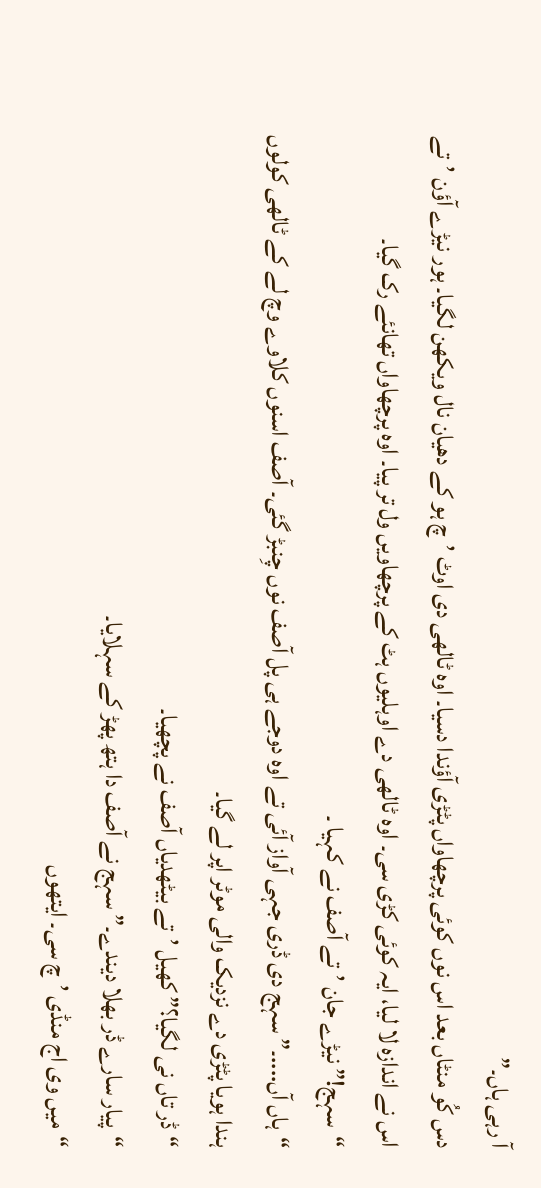آ رہی ہاں۔”
دس کُو منٹاں بعد اس نوں کوئی پرچھاواں پٹڑی آؤندا دسیا۔ اوہ ٹالھی دی اوٹ ’چ ہو کے دھیان نال ویکھن لگیا۔ ہور نیڑے آؤن ’تے اس نے اندازہ لا لیا، ایہ کوئی کڑی سی۔ اوہ ٹالھی دے اوہلیوں ہٹ کے پرچھاویں ول تر پیا۔ اوہ پرچھاواں تھانئے رک گیا۔
“سہج!” نیڑے جان ’تے آصف نے کہیا ۔
“ہاں آں....۔” سہج دی ڈری جہی آواز آئی تے اوہ دوجے ہی پل آصف نوں چِنبڑ گئی۔ آصف اسنوں کلاوے وچ لے کے ٹالھی کولوں ہندا ہویا پٹڑی دے نزدیک والی موٹر اپر لے گیا۔
“ڈر تاں نی لگیا؟” کھیل ’تے بیٹھدیاں آصف نے پچھیا۔
“پیار سارے ڈر بھلا دیندے۔” سہج نے آصف دا ہتھ پھڑ کے سہلایا۔
“میں وی اج منڈی ’چ سی۔ ایتھوں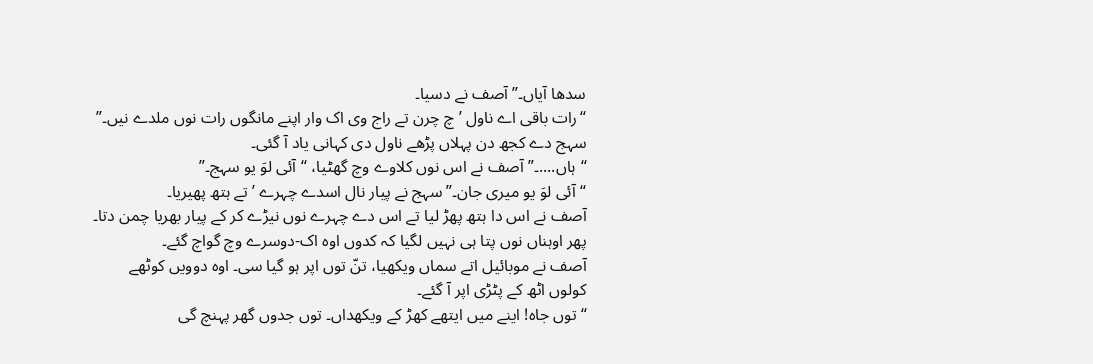سدھا آیاں۔” آصف نے دسیا۔
“رات باقی اے ناول ’چ چرن تے راج وی اک وار اپنے مانگوں رات نوں ملدے نیں۔” سہج دے کجھ دن پہلاں پڑھے ناول دی کہانی یاد آ گئی۔
“ہاں....۔” آصف نے اس نوں کلاوے وچ گھٹیا، “آئی لوَ یو سہج۔”
“آئی لوَ یو میری جان۔” سہج نے پیار نال اسدے چہرے ’تے ہتھ پھیریا۔
آصف نے اس دا ہتھ پھڑ لیا تے اس دے چہرے نوں نیڑے کر کے پیار بھریا چمن دتا۔ پھر اوہناں نوں پتا ہی نہیں لگیا کہ کدوں اوہ اک-دوسرے وچ گواچ گئے۔
آصف نے موبائیل اتے سماں ویکھیا، تنّ توں اپر ہو گیا سی۔ اوہ دوویں کوٹھے کولوں اٹھ کے پٹڑی اپر آ گئے۔
“توں جاہ! اینے میں ایتھے کھڑ کے ویکھداں۔ توں جدوں گھر پہنچ گی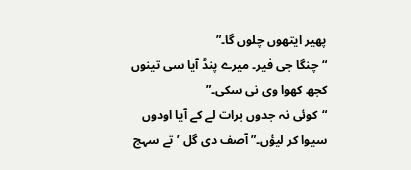پھیر ایتھوں چلوں گا۔”
“چنگا جی فیر۔ میرے پنڈ آیا سی تینوں کجھ کھوا وی نی سکی۔”
“کوئی نہ جدوں برات لے کے آیا اودوں سیوا کر لیؤں۔” آصف دی گل ’تے سہج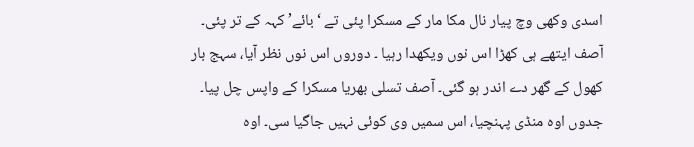اسدی وکھی وچ پیار نال مکا مار کے مسکرا پئی تے ‘بائے’ کہہ کے تر پئی۔
آصف ایتھے ہی کھڑا اس نوں ویکھدا رہیا ۔ دوروں اس نوں نظر آیا، سہج بار کھول کے گھر دے اندر ہو گئی۔ آصف تسلی بھریا مسکرا کے واپس چل پیا۔ جدوں اوہ منڈی پہنچیا، اس سمیں وی کوئی نہیں جاگیا سی۔ اوہ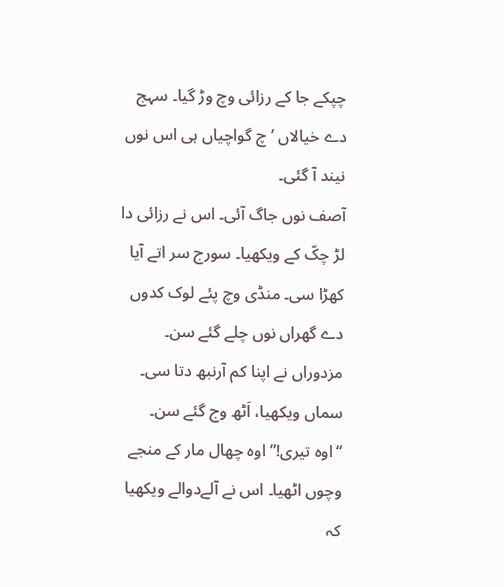چپکے جا کے رزائی وچ وڑ گیا۔ سہج دے خیالاں ’چ گواچیاں ہی اس نوں نیند آ گئی۔
آصف نوں جاگ آئی۔ اس نے رزائی دا لڑ چکّ کے ویکھیا۔ سورج سر اتے آیا کھڑا سی۔ منڈی وچ پئے لوک کدوں دے گھراں نوں چلے گئے سن۔ مزدوراں نے اپنا کم آرنبھ دتا سی۔ سماں ویکھیا، اَٹھ وج گئے سن۔
“اوہ تیری!” اوہ چھال مار کے منجے وچوں اٹھیا۔ اس نے آلےدوالے ویکھیا کہ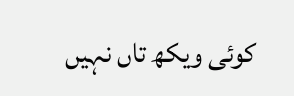کوئی ویکھ تاں نہیں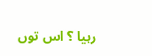رہیا ؟ اس توں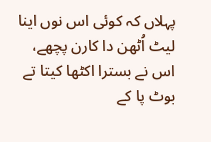پہلاں کہ کوئی اس نوں اینا لیٹ اُٹھن دا کارن پچھے، اس نے بسترا اکٹھا کیتا تے بوٹ پا کے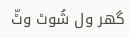گھر ول شُوٹ وٹّ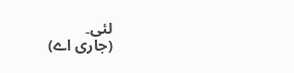لئی۔
(جاری اے)